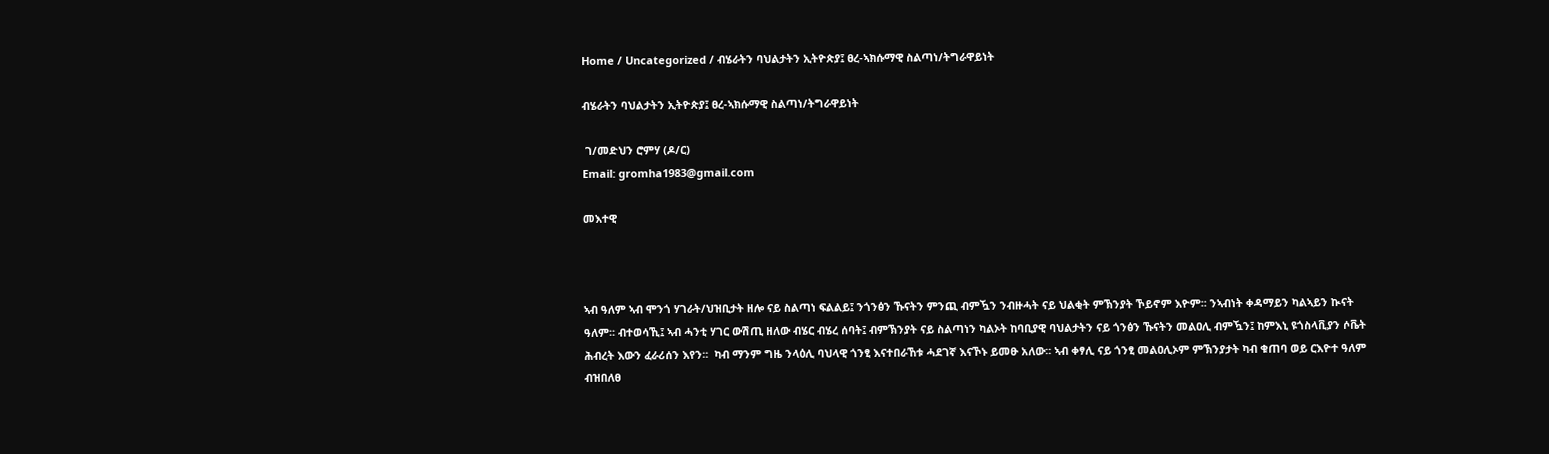Home / Uncategorized / ብሄራትን ባህልታትን ኢትዮጵያ፤ ፀረ-ኣክሱማዊ ስልጣነ/ትግራዋይነት

ብሄራትን ባህልታትን ኢትዮጵያ፤ ፀረ-ኣክሱማዊ ስልጣነ/ትግራዋይነት

 ገ/መድህን ሮምሃ (ዶ/ር)
Email: gromha1983@gmail.com

መእተዊ



ኣብ ዓለም ኣብ ሞንጎ ሃገራት/ህዝቢታት ዘሎ ናይ ስልጣነ ፍልልይ፤ ንጎንፅን ኹናትን ምንጪ ብምዃን ንብዙሓት ናይ ህልቂት ምኽንያት ኾይኖም እዮም፡፡ ንኣብነት ቀዳማይን ካልኣይን ኲናት ዓለም፡፡ ብተወሳኺ፤ ኣብ ሓንቲ ሃገር ውሽጢ ዘለው ብሄር ብሄረ ሰባት፤ ብምኽንያት ናይ ስልጣነን ካልኦት ከባቢያዊ ባህልታትን ናይ ጎንፅን ኹናትን መልዐሊ ብምዃን፤ ከምእኒ ዩጎስላቪያን ሶቬት ሕብረት እውን ፈራሪሰን እየን፡፡  ካብ ማንም ግዜ ንላዕሊ ባህላዊ ጎንፂ እናተበራኸቱ ሓደገኛ እናኾኑ ይመፁ አለው፡፡ ኣብ ቀፃሊ ናይ ጎንፂ መልዐሊኦም ምኽንያታት ካብ ቁጠባ ወይ ርእዮተ ዓለም ብዝበለፀ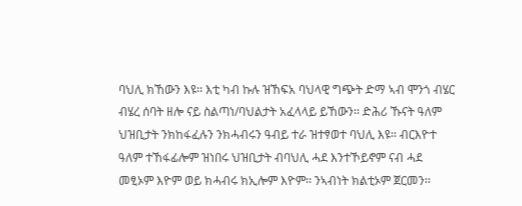ባህሊ ክኸውን እዩ፡፡ እቲ ካብ ኩሉ ዝኸፍአ ባህላዊ ግጭት ድማ ኣብ ሞንጎ ብሄር ብሄረ ሰባት ዘሎ ናይ ስልጣነ/ባህልታት አፈላላይ ይኸውን፡፡ ድሕሪ ኹናት ዓለም ህዝቢታት ንክከፋፈሉን ንክሓብሩን ዓብይ ተራ ዝተፃወተ ባህሊ እዩ፡፡ ብርእዮተ ዓለም ተኸፋፊሎም ዝነበሩ ህዝቢታት ብባህሊ ሓደ እንተኾይኖም ናብ ሓደ መፂኦም እዮም ወይ ክሓብሩ ክኢሎም እዮም፡፡ ንኣብነት ክልቲኦም ጀርመን፡፡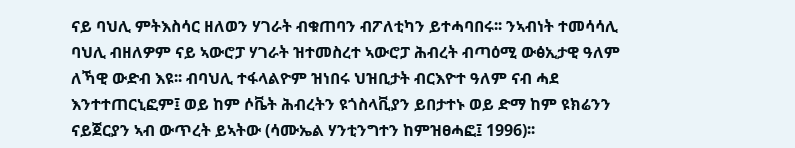ናይ ባህሊ ምትእስሳር ዘለወን ሃገራት ብቁጠባን ብፖለቲካን ይተሓባበሩ፡፡ ንኣብነት ተመሳሳሊ ባህሊ ብዘለዎም ናይ ኣውሮፓ ሃገራት ዝተመስረተ ኣውሮፓ ሕብረት ብጣዕሚ ውፅኢታዊ ዓለም ለኻዊ ውድብ እዩ፡፡ ብባህሊ ተፋላልዮም ዝነበሩ ህዝቢታት ብርእዮተ ዓለም ናብ ሓደ እንተተጠርኒፎም፤ ወይ ከም ሶቬት ሕብረትን ዩጎስላቪያን ይበታተኑ ወይ ድማ ከም ዩክሬንን ናይጀርያን ኣብ ውጥረት ይኣትው (ሳሙኤል ሃንቲንግተን ከምዝፀሓፎ፤ 1996)፡፡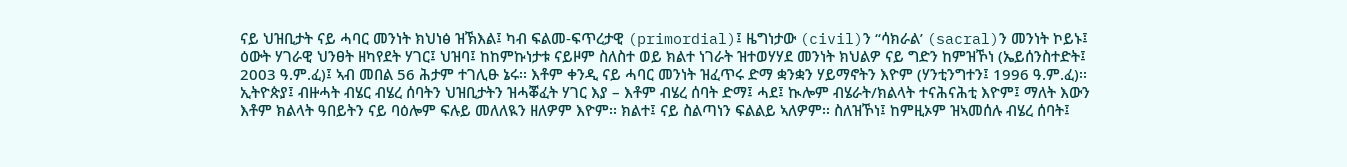ናይ ህዝቢታት ናይ ሓባር መንነት ክህነፅ ዝኽእል፤ ካብ ፍልመ-ፍጥረታዊ (primordial)፤ ዜግነታው (civil)ን ‘‘ሳክራል’ (sacral)ን መንነት ኮይኑ፤ ዕውት ሃገራዊ ህንፀት ዘካየደት ሃገር፤ ህዝባ፤ ከከምኩነታቱ ናይዞም ስለስተ ወይ ክልተ ነገራት ዝተወሃሃደ መንነት ክህልዎ ናይ ግድን ከምዝኾነ (ኤይሰንስተድት፤ 2003 ዓ.ም.ፈ)፤ ኣብ መበል 56 ሕታም ተገሊፁ ኔሩ፡፡ እቶም ቀንዲ ናይ ሓባር መንነት ዝፈጥሩ ድማ ቋንቋን ሃይማኖትን እዮም (ሃንቲንግተን፤ 1996 ዓ.ም.ፈ)፡፡ ኢትዮጵያ፤ ብዙሓት ብሄር ብሄረ ሰባትን ህዝቢታትን ዝሓቖፈት ሃገር እያ – እቶም ብሄረ ሰባት ድማ፤ ሓደ፤ ኲሎም ብሄራት/ክልላት ተናሕናሕቲ እዮም፤ ማለት እውን እቶም ክልላት ዓበይትን ናይ ባዕሎም ፍሉይ መለለዪን ዘለዎም እዮም፡፡ ክልተ፤ ናይ ስልጣነን ፍልልይ ኣለዎም፡፡ ስለዝኾነ፤ ከምዚኦም ዝኣመሰሉ ብሄረ ሰባት፤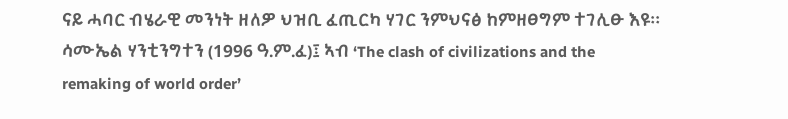ናይ ሓባር ብሄራዊ መንነት ዘለዎ ህዝቢ ፈጢርካ ሃገር ንምህናፅ ከምዘፀግም ተገሊፁ እዩ፡፡ ሳሙኤል ሃንቲንግተን (1996 ዓ.ም.ፈ)፤ ኣብ ‘The clash of civilizations and the remaking of world order’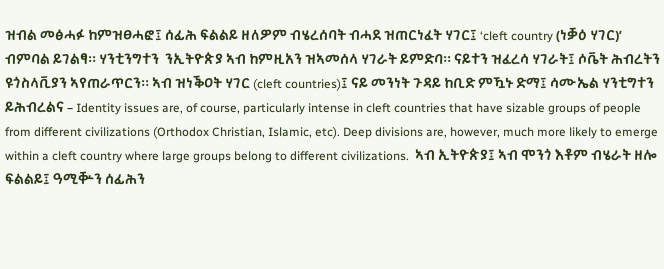ዝብል መፅሓፉ ከምዝፀሓፎ፤ ሰፊሕ ፍልልይ ዘለዎም ብሄረሰባት ብሓደ ዝጠርነፈት ሃገር፤ ‘cleft country (ነቓዕ ሃገር)’ ብምባል ይገልፃ፡፡ ሃንቲንግተን  ንኢትዮጵያ ኣብ ከምዚአን ዝኣመሰላ ሃገራት ይምድባ፡፡ ናይተን ዝፈረሳ ሃገራት፤ ሶቬት ሕብረትን ዩጎስላቪያን ኣየጠራጥርን፡፡ ኣብ ዝነቕዐት ሃገር (cleft countries)፤ ናይ መንነት ጉዳይ ከቢድ ምዃኑ ድማ፤ ሳሙኤል ሃንቲግተን ይሕብረልና – Identity issues are, of course, particularly intense in cleft countries that have sizable groups of people from different civilizations (Orthodox Christian, Islamic, etc). Deep divisions are, however, much more likely to emerge within a cleft country where large groups belong to different civilizations.  ኣብ ኢትዮጵያ፤ ኣብ ሞንጎ እቶም ብሄራት ዘሎ ፍልልይ፤ ዓሚቝን ሰፊሕን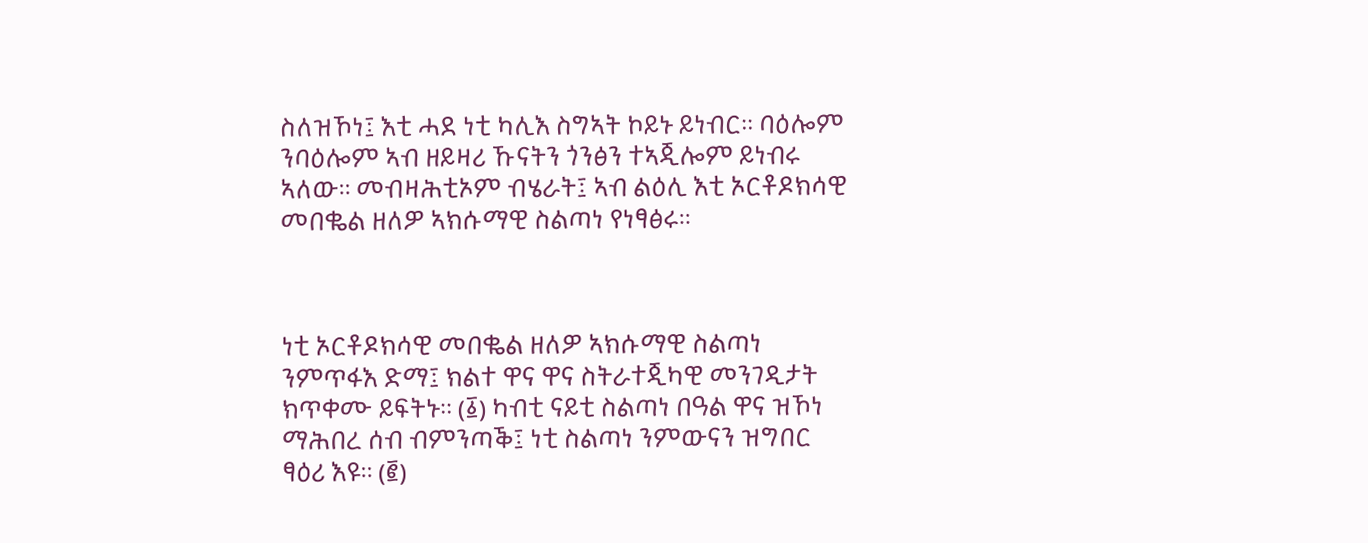ስለዝኾነ፤ እቲ ሓደ ነቲ ካሊእ ስግኣት ኮይኑ ይነብር፡፡ ባዕሎም ንባዕሎም ኣብ ዘይዛሪ ኹናትን ጎንፅን ተኣጂሎም ይነብሩ ኣለው፡፡ መብዛሕቲኦም ብሄራት፤ ኣብ ልዕሊ እቲ ኦርቶዶክሳዊ መበቈል ዘለዎ ኣክሱማዊ ስልጣነ የነፃፅሩ፡፡



ነቲ ኦርቶዶክሳዊ መበቈል ዘለዎ ኣክሱማዊ ስልጣነ ንምጥፋእ ድማ፤ ክልተ ዋና ዋና ስትራተጂካዊ መንገዲታት ክጥቀሙ ይፍትኑ፡፡ (፩) ካብቲ ናይቲ ስልጣነ በዓል ዋና ዝኾነ ማሕበረ ሰብ ብምንጣቕ፤ ነቲ ስልጣነ ንምውናን ዝግበር ፃዕሪ እዩ፡፡ (፪)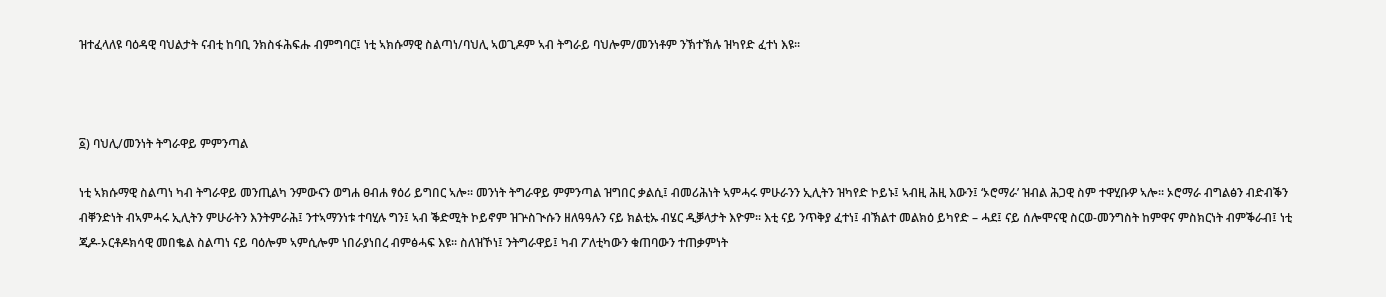ዝተፈላለዩ ባዕዳዊ ባህልታት ናብቲ ከባቢ ንክስፋሕፍሑ ብምግባር፤ ነቲ ኣክሱማዊ ስልጣነ/ባህሊ ኣወጊዶም ኣብ ትግራይ ባህሎም/መንነቶም ንኽተኽሉ ዝካየድ ፈተነ እዩ፡፡



፩) ባህሊ/መንነት ትግራዋይ ምምንጣል

ነቲ ኣክሱማዊ ስልጣነ ካብ ትግራዋይ መንጢልካ ንምውናን ወግሐ ፀብሐ ፃዕሪ ይግበር ኣሎ፡፡ መንነት ትግራዋይ ምምንጣል ዝግበር ቃልሲ፤ ብመሪሕነት ኣምሓሩ ምሁራንን ኢሊትን ዝካየድ ኮይኑ፤ ኣብዚ ሕዚ እውን፤ ‘ኦሮማራ’ ዝብል ሕጋዊ ስም ተዋሂቡዎ ኣሎ፡፡ ኦሮማራ ብግልፅን ብድብቕን ብቐንድነት ብኣምሓሩ ኢሊትን ምሁራትን እንትምራሕ፤ ንተኣማንነቱ ተባሂሉ ግን፤ ኣብ ቕድሚት ኮይኖም ዝጕስጒሱን ዘለዓዓሉን ናይ ክልቲኡ ብሄር ዲቓላታት እዮም፡፡ እቲ ናይ ንጥቅያ ፈተነ፤ ብኽልተ መልክዕ ይካየድ – ሓደ፤ ናይ ሰሎሞናዊ ስርወ-መንግስት ከምዋና ምስክርነት ብምቕራብ፤ ነቲ ጂዶ-ኦርቶዶክሳዊ መበቈል ስልጣነ ናይ ባዕሎም ኣምሲሎም ነበራያነበረ ብምፅሓፍ እዩ፡፡ ስለዝኾነ፤ ንትግራዋይ፤ ካብ ፖለቲካውን ቁጠባውን ተጠቃምነት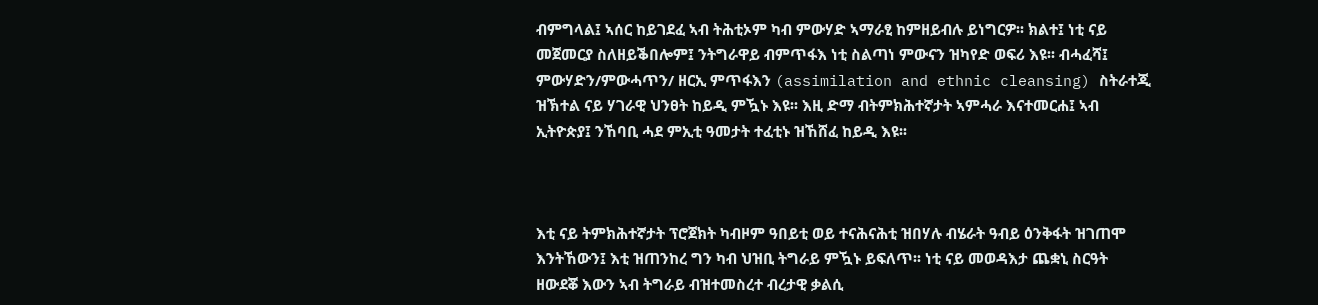ብምግላል፤ ኣሰር ከይገደፈ ኣብ ትሕቲኦም ካብ ምውሃድ ኣማራፂ ከምዘይብሉ ይነግርዎ፡፡ ክልተ፤ ነቲ ናይ መጀመርያ ስለዘይቕበሎም፤ ንትግራዋይ ብምጥፋእ ነቲ ስልጣነ ምውናን ዝካየድ ወፍሪ እዩ፡፡ ብሓፈሻ፤ ምውሃድን/ምውሓጥን/ ዘርኢ ምጥፋእን (assimilation and ethnic cleansing) ስትራተጂ ዝኽተል ናይ ሃገራዊ ህንፀት ከይዲ ምዃኑ እዩ፡፡ እዚ ድማ ብትምክሕተኛታት ኣምሓራ እናተመርሐ፤ ኣብ ኢትዮጵያ፤ ንኸባቢ ሓደ ምኢቲ ዓመታት ተፈቲኑ ዝኸሸፈ ከይዲ እዩ፡፡



እቲ ናይ ትምክሕተኛታት ፕሮጀክት ካብዞም ዓበይቲ ወይ ተናሕናሕቲ ዝበሃሉ ብሄራት ዓብይ ዕንቅፋት ዝገጠሞ እንትኸውን፤ እቲ ዝጠንከረ ግን ካብ ህዝቢ ትግራይ ምዃኑ ይፍለጥ፡፡ ነቲ ናይ መወዳእታ ጨቋኒ ስርዓት ዘውደቖ እውን ኣብ ትግራይ ብዝተመስረተ ብረታዊ ቃልሲ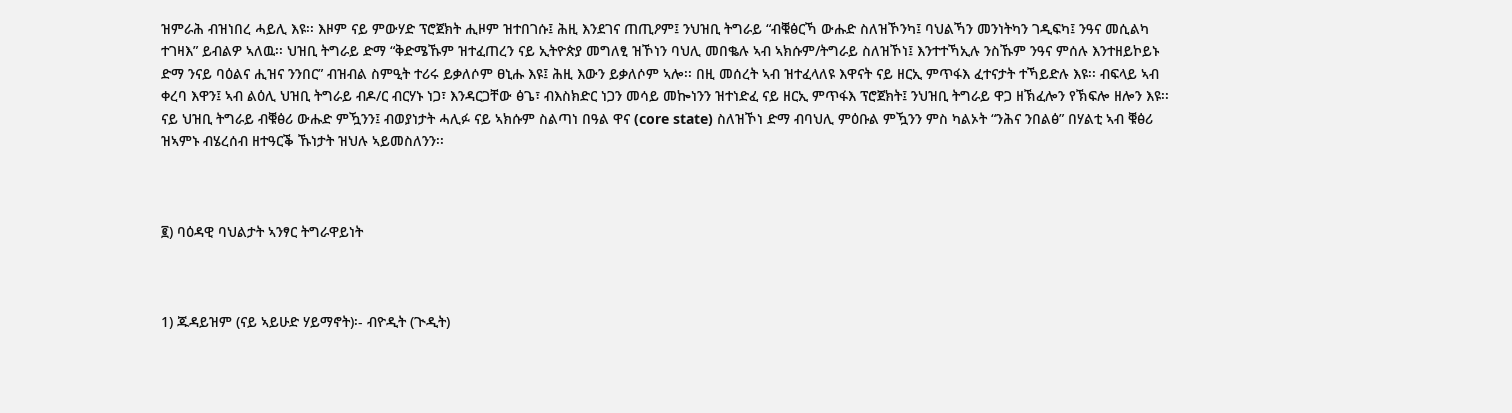ዝምራሕ ብዝነበረ ሓይሊ እዩ፡፡ እዞም ናይ ምውሃድ ፕሮጀክት ሒዞም ዝተበገሱ፤ ሕዚ እንደገና ጠጢዖም፤ ንህዝቢ ትግራይ “ብቑፅርኻ ውሑድ ስለዝኾንካ፤ ባህልኻን መንነትካን ገዲፍካ፤ ንዓና መሲልካ ተገዛእ” ይብልዎ ኣለዉ፡፡ ህዝቢ ትግራይ ድማ “ቅድሜኹም ዝተፈጠረን ናይ ኢትዮጵያ መግለፂ ዝኾነን ባህሊ መበቈሉ ኣብ ኣክሱም/ትግራይ ስለዝኾነ፤ እንተተኻኢሉ ንስኹም ንዓና ምሰሉ እንተዘይኮይኑ ድማ ንናይ ባዕልና ሒዝና ንንበር” ብዝብል ስምዒት ተሪሩ ይቃለሶም ፀኒሑ እዩ፤ ሕዚ እውን ይቃለሶም ኣሎ፡፡ በዚ መሰረት ኣብ ዝተፈላለዩ እዋናት ናይ ዘርኢ ምጥፋእ ፈተናታት ተኻይድሉ እዩ፡፡ ብፍላይ ኣብ ቀረባ እዋን፤ ኣብ ልዕሊ ህዝቢ ትግራይ ብዶ/ር ብርሃኑ ነጋ፣ እንዳርጋቸው ፅጌ፣ ብእስክድር ነጋን መሳይ መኰነንን ዝተነድፈ ናይ ዘርኢ ምጥፋእ ፕሮጀክት፤ ንህዝቢ ትግራይ ዋጋ ዘኽፈሎን የኽፍሎ ዘሎን እዩ፡፡ ናይ ህዝቢ ትግራይ ብቑፅሪ ውሑድ ምዃንን፤ ብወያነታት ሓሊፉ ናይ ኣክሱም ስልጣነ በዓል ዋና (core state) ስለዝኾነ ድማ ብባህሊ ምዕቡል ምዃንን ምስ ካልኦት “ንሕና ንበልፅ” በሃልቲ ኣብ ቑፅሪ ዝኣምኑ ብሄረሰብ ዘተዓርቕ ኹነታት ዝህሉ ኣይመስለንን፡፡



፪) ባዕዳዊ ባህልታት ኣንፃር ትግራዋይነት



1) ጁዳይዝም (ናይ ኣይሁድ ሃይማኖት)፡- ብዮዲት (ጒዲት)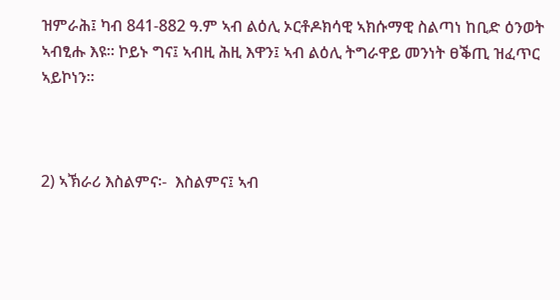ዝምራሕ፤ ካብ 841-882 ዓ.ም ኣብ ልዕሊ ኦርቶዶክሳዊ ኣክሱማዊ ስልጣነ ከቢድ ዕንወት ኣብፂሑ እዩ፡፡ ኮይኑ ግና፤ ኣብዚ ሕዚ እዋን፤ ኣብ ልዕሊ ትግራዋይ መንነት ፀቕጢ ዝፈጥር ኣይኮነን፡፡



2) ኣኽራሪ እስልምና፡-  እስልምና፤ ኣብ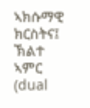ኣክሱማዊ ክርስትና፤ ኽልተ ኣምር (dual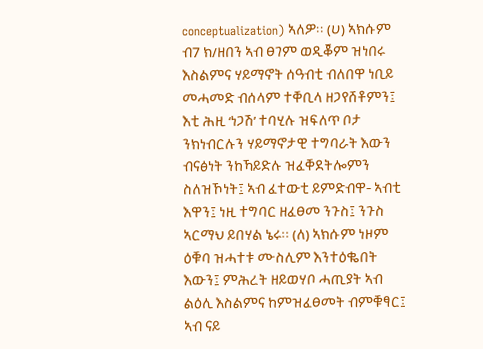conceptualization) ኣለዎ፡፡ (ሀ) ኣክሱም ብ7 ክ/ዘበን ኣብ ፀገም ወዲቖም ዝነበሩ እስልምና ሃይማኖት ሰዓብቲ ብለበዋ ነቢይ መሓመድ ብሰላም ተቐቢላ ዘጋየሸቶምን፤ እቲ ሕዚ ‘ነጋሽ’ ተባሂሉ ዝፍለጥ ቦታ ንክነብርሉን ሃይማኖታዊ ተግባራት እውን ብናፅነት ንከኻይድሉ ዝፈቐደትሎምን ስለዝኾነት፤ ኣብ ፈተውቲ ይምድብዋ- ኣብቲ እዋን፤ ነዚ ተግባር ዘፈፀመ ንጉስ፤ ንጉስ ኣርማህ ይበሃል ኔሩ፡፡ (ለ) ኣክሱም ነዞም ዕቑባ ዝሓተቱ ሙስሊም እንተዕቈበት እውን፤ ምሕረት ዘይወሃቦ ሓጢያት ኣብ ልዕሊ እስልምና ከምዝፈፀመት ብምቑፃር፤ ኣብ ናይ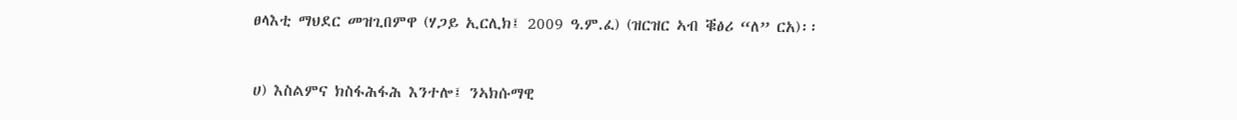ፀላእቲ ማህደር መዝጊበምዋ (ሃጋይ ኢርሊክ፤ 2009 ዓ.ም.ፈ) (ዝርዝር ኣብ ቑፅሪ “ለ” ርአ)፡፡



ሀ) እስልምና ክስፋሕፋሕ እንተሎ፤ ንኣክሱማዊ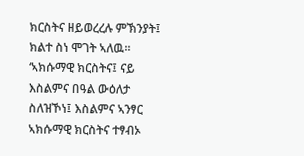ክርስትና ዘይወረረሉ ምኽንያት፤ ክልተ ስነ ሞገት ኣለዉ፡፡ ‘ኣክሱማዊ ክርስትና፤ ናይ እስልምና በዓል ውዕለታ ስለዝኾነ፤ እስልምና ኣንፃር ኣክሱማዊ ክርስትና ተፃብኦ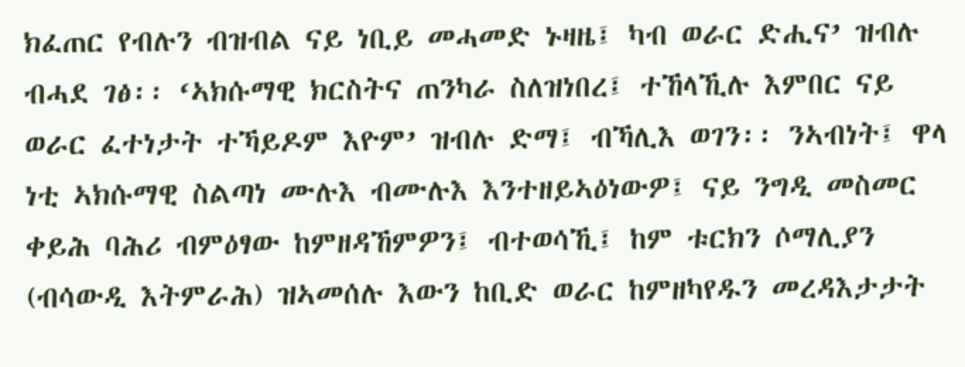ክፈጠር የብሉን ብዝብል ናይ ነቢይ መሓመድ ኑዛዜ፤ ካብ ወራር ድሒና’ ዝብሉ ብሓደ ገፅ፡፡ ‘ኣክሱማዊ ክርስትና ጠንካራ ስለዝነበረ፤ ተኸላኺሉ እምበር ናይ ወራር ፈተነታት ተኻይዶም እዮም’ ዝብሉ ድማ፤ ብኻሊእ ወገን፡፡ ንኣብነት፤ ዋላ ነቲ ኣክሱማዊ ስልጣነ ሙሉእ ብሙሉእ እንተዘይኣዕነውዎ፤ ናይ ንግዲ መስመር ቀይሕ ባሕሪ ብምዕፃው ከምዘዳኸምዎን፤ ብተወሳኺ፤ ከም ቱርክን ሶማሊያን (ብሳውዲ እትምራሕ) ዝኣመሰሉ እውን ከቢድ ወራር ከምዘካየዱን መረዳእታታት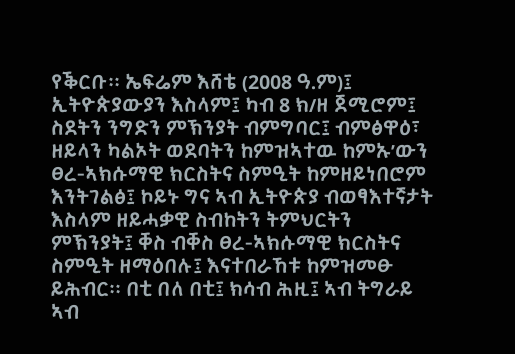የቕርቡ፡፡ ኤፍሬም እሸቴ (2008 ዓ.ም)፤ ኢትዮጵያውያን እስላም፤ ካብ 8 ክ/ዘ ጀሚሮም፤ ስደትን ንግድን ምኽንያት ብምግባር፤ ብምፅዋዕ፣ ዘይላን ካልኦት ወደባትን ከምዝኣተዉ ከምኡ’ውን ፀረ-ኣክሱማዊ ክርስትና ስምዒት ከምዘይነበሮም እንትገልፅ፤ ኮይኑ ግና ኣብ ኢትዮጵያ ብወፃእተኛታት እስላም ዘይሓቃዊ ስብከትን ትምህርትን ምኽንያት፤ ቐስ ብቐስ ፀረ-ኣክሱማዊ ክርስትና ስምዒት ዘማዕበሉ፤ እናተበራኸቱ ከምዝመፁ ይሕብር፡፡ በቲ በለ በቲ፤ ክሳብ ሕዚ፤ ኣብ ትግራይ ኣብ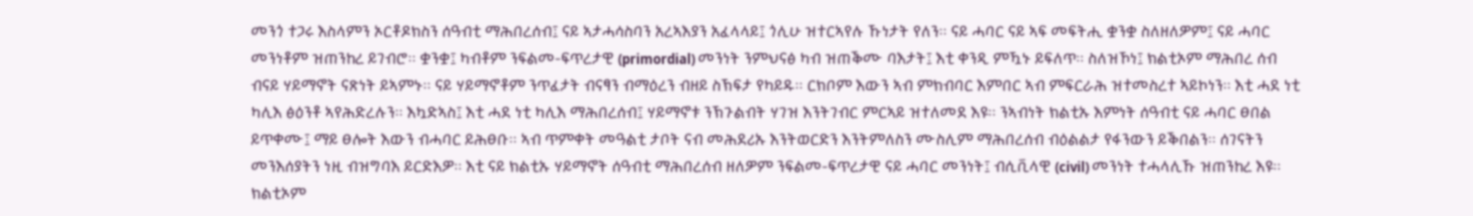መንጎ ተጋሩ እስላምን ኦርቶዶክስን ሰዓብቲ ማሕበረሰብ፤ ናይ ኣታሓሳስባን አረኣእያን አፈላላይ፤ ጎሊሁ ዝተርኣየሉ ኹነታት የለን፡፡ ናይ ሓባር ናይ ኣፍ መፍትሒ ቋንቋ ስለዘለዎም፤ ናይ ሓባር መንነቶም ዝጠንከረ ይገብሮ፡፡ ቋንቋ፤ ካብቶም ንፍልመ-ፍጥረታዊ (primordial) መንነት ንምህናፅ ካብ ዝጠቕሙ ባእታት፤ እቲ ቀንዲ ምዃኑ ይፍለጥ፡፡ ስለዝኾነ፤ ክልቲኦም ማሕበረ ሰብ ብናይ ሃይማኖት ናጽነት ይኣምኑ፡፡ ናይ ሃይማኖቶም ንጥፈታት ብናፃን ብማዕረን ብዘይ ስኽፍታ የካይዱ፡፡ ርክቦም እውን ኣብ ምክብባር እምበር ኣብ ምፍርራሕ ዝተመስረተ ኣይኮነን፡፡ እቲ ሓደ ነቲ ካሊእ ፅዕንቶ ኣየሕድረሉን፡፡ እኳድኣስ፤ እቲ ሓደ ነቲ ካሊእ ማሕበረሰብ፤ ሃይማኖቱ ንኽጉልብት ሃገዝ እንትገብር ምርኣይ ዝተለመደ እዩ፡፡ ንኣብነት ክልቲኡ እምነት ሰዓብቲ ናይ ሓባር ፀበል ይጥቀሙ፤ ማይ ፀሎት እውን ብሓባር ይሕፀቡ፡፡ ኣብ ጥምቀት መዓልቲ ታቦት ናብ መሕደሪኡ እንትወርድን እንትምለስን ሙስሊም ማሕበረሰብ ብዕልልታ የፋንውን ይቕበልን፡፡ ሰገናትን መንእሰያትን ነዚ ብዝግባእ ይርድእዎ፡፡ እቲ ናይ ክልቲኡ ሃይማኖት ሰዓብቲ ማሕበረሰብ ዘለዎም ንፍልመ-ፍጥረታዊ ናይ ሓባር መንነት፤ ብሲቪላዊ (civil) መንነት ተሓላሊኹ ዝጠንከረ እዩ፡፡ ክልቲኦም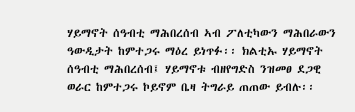ሃይማኖት ሰዓብቲ ማሕበረሰብ ኣብ ፖለቲካውን ማሕበራውን ዓውዲታት ከምተጋሩ ማዕረ ይነጥፉ፡፡ ክልቲኡ ሃይማኖት ሰዓብቲ ማሕበረሰብ፤ ሃይማኖቱ ብዘየግድስ ንዝመፀ ደጋዊ ወራር ከምተጋሩ ኮይኖም ቤዛ ትግራይ ጠጠው ይብሉ፡፡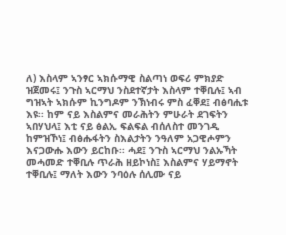ለ) እስላም ኣንፃር ኣክሱማዊ ስልጣነ ወፍሪ ምክያድ ዝጀመሩ፤ ንጉስ ኣርማህ ንስደተኛታት እስላም ተቐቢሉ፤ ኣብ ግዝኣት ኣክሱም ኪንግዶም ንኽነብሩ ምስ ፈቐደ፤ ብፅባሒቱ እዩ፡፡ ከም ናይ እስልምና መራሕትን ምሁራት ደገፍትን ኣበሃህላ፤ እቲ ናይ ፅልኢ ፍልፍል ብሰለስተ መንገዲ ከምዝኾነ፤ ብፅሑፋትን ስእልታትን ንዓለም አጋዊሖምን እናጋውሑ እውን ይርከቡ፡፡ ሓደ፤ ንጉስ ኣርማህ ንልኡኻት መሓመድ ተቐቢሉ ጥራሕ ዘይኮነስ፤ እስልምና ሃይማኖት ተቐቢሉ፤ ማለት እውን ንባዕሉ ሰሊሙ ናይ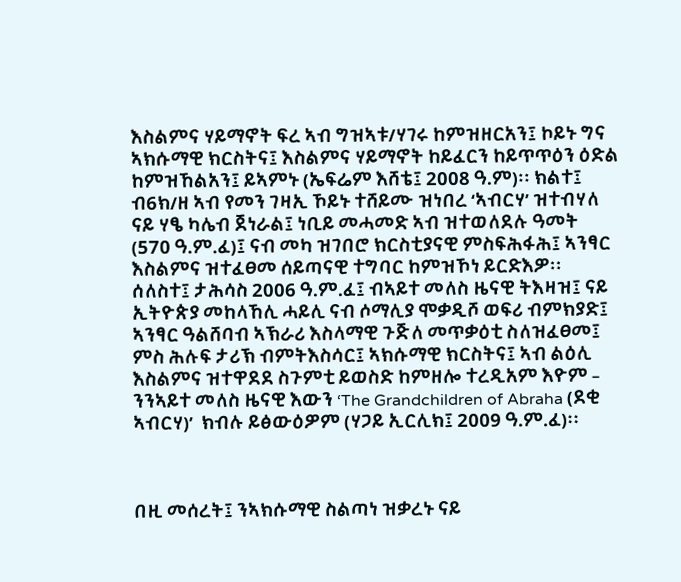እስልምና ሃይማኖት ፍረ ኣብ ግዝኣቱ/ሃገሩ ከምዝዘርአን፤ ኮይኑ ግና ኣክሱማዊ ክርስትና፤ እስልምና ሃይማኖት ከይፈርን ከይጥጥዕን ዕድል ከምዝኸልአን፤ ይኣምኑ (ኤፍሬም እሸቴ፤ 2008 ዓ.ም)፡፡ ክልተ፤ ብ6ክ/ዘ ኣብ የመን ገዛኢ ኾይኑ ተሸይሙ ዝነበረ ‘ኣብርሃ’ ዝተብሃለ ናይ ሃፄ ካሌብ ጀነራል፤ ነቢይ መሓመድ ኣብ ዝተወለደሉ ዓመት (570 ዓ.ም.ፈ)፤ ናብ መካ ዝገበሮ ክርስቲያናዊ ምስፍሕፋሕ፤ ኣንፃር እስልምና ዝተፈፀመ ሰይጣናዊ ተግባር ከምዝኾነ ይርድእዎ፡፡ ሰለስተ፤ ታሕሳስ 2006 ዓ.ም.ፈ፤ ብኣይተ መለስ ዜናዊ ትእዛዝ፤ ናይ ኢትዮጵያ መከላኸሊ ሓይሊ ናብ ሶማሊያ ሞቃዲሾ ወፍሪ ብምክያድ፤ ኣንፃር ዓልሸባብ ኣኽራሪ እስላማዊ ጉጅለ መጥቃዕቲ ስለዝፈፀመ፤ ምስ ሕሉፍ ታሪኽ ብምትእስሳር፤ ኣክሱማዊ ክርስትና፤ ኣብ ልዕሊ እስልምና ዝተዋደደ ስጉምቲ ይወስድ ከምዘሎ ተረዲአም እዮም – ንንኣይተ መለስ ዜናዊ እውን ‘The Grandchildren of Abraha (ደቂ ኣብርሃ)’  ክብሉ ይፅውዕዎም (ሃጋይ ኢርሊክ፤ 2009 ዓ.ም.ፈ)፡፡



በዚ መሰረት፤ ንኣክሱማዊ ስልጣነ ዝቃረኑ ናይ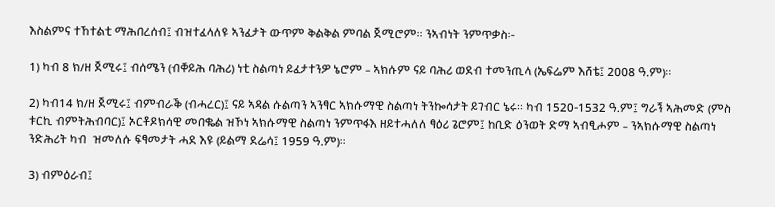እስልምና ተኸተልቲ ማሕበረሰብ፤ ብዝተፈላለዩ ኣንፈታት ውጥም ቅልቅል ምባል ጀሚሮም፡፡ ንኣብነት ንምጥቃስ፡-

1) ካብ 8 ክ/ዘ ጀሚሩ፤ ብሰሜን (ብቐይሕ ባሕሪ) ነቲ ስልጣነ ይፈታተንዎ ኔሮም – ኣክሱም ናይ ባሕሪ ወደብ ተመንጢላ (ኤፍሬም እሸቴ፤ 2008 ዓ.ም)፡፡

2) ካብ14 ክ/ዘ ጀሚሩ፤ ብምብራቕ (ብሓረር)፤ ናይ ኣዳል ሱልጣን ኣንፃር ኣክሱማዊ ስልጣነ ትንኰሳታት ይገብር ኔሩ፡፡ ካብ 1520-1532 ዓ.ም፤ ግራኝ ኣሕመድ (ምስ ቱርኪ ብምትሕብባር)፤ ኦርቶዶክሳዊ መበቈል ዝኾነ ኣክሱማዊ ስልጣነ ንምጥፋእ ዘይተሓለለ ፃዕሪ ጌሮም፤ ከቢድ ዕንወት ድማ ኣብፂሖም – ንኣክሱማዊ ስልጣነ ንድሕሪት ካብ  ዝመለሱ ፍፃመታት ሓደ እዩ (ይልማ ደሬሳ፤ 1959 ዓ.ም)፡፡

3) ብምዕራብ፤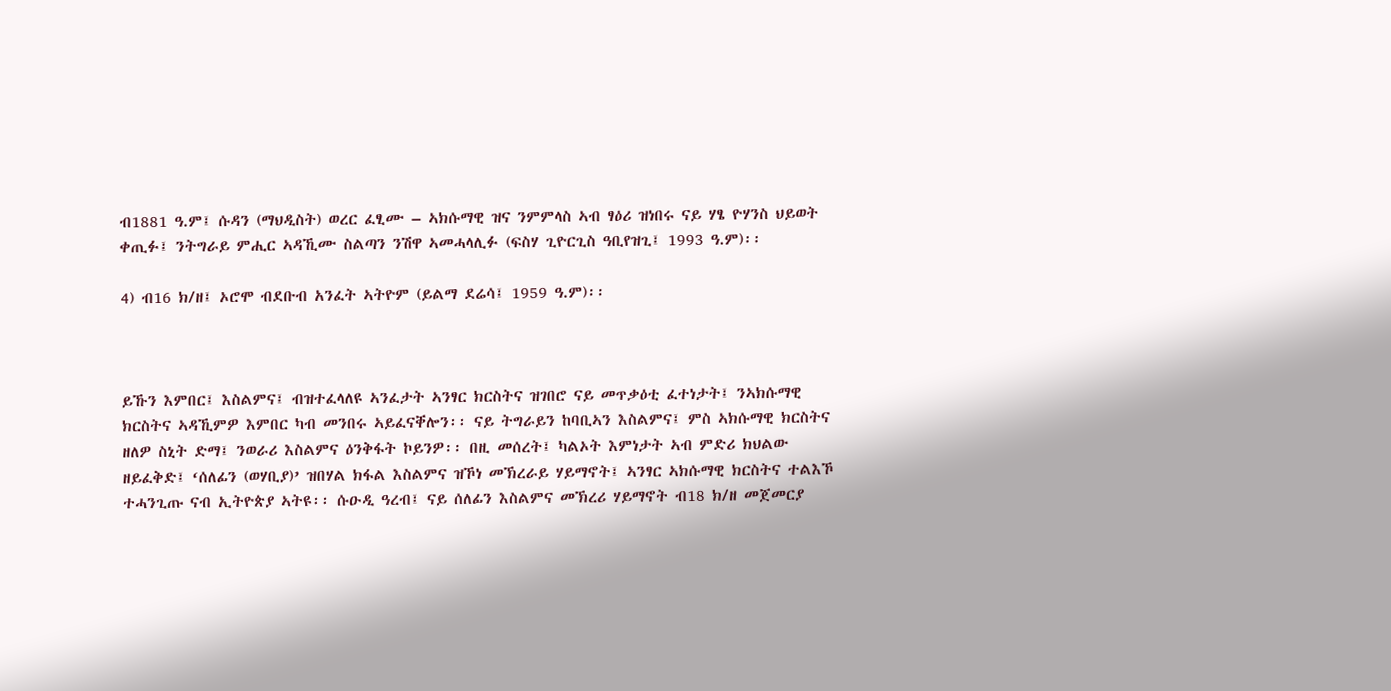ብ1881 ዓ.ም፤ ሱዳን (ማህዲስት) ወረር ፈፂሙ – ኣክሱማዊ ዝና ንምምላስ ኣብ ፃዕሪ ዝነበሩ ናይ ሃፄ ዮሃንስ ህይወት ቀጢፉ፤ ንትግራይ ምሒር ኣዳኺሙ ስልጣን ንሽዋ ኣመሓላሊፉ (ፍስሃ ጊዮርጊስ ዓቢየዝጊ፤ 1993 ዓ.ም)፡፡

4) ብ16 ክ/ዘ፤ ኦሮሞ ብደቡብ አንፈት ኣትዮም (ይልማ ደሬሳ፤ 1959 ዓ.ም)፡፡



ይኹን እምበር፤ እስልምና፤ ብዝተፈላለዩ ኣንፈታት ኣንፃር ክርስትና ዝገበሮ ናይ መጥቃዕቲ ፈተነታት፤ ንኣክሱማዊ ክርስትና ኣዳኺምዎ እምበር ካብ መንበሩ ኣይፈናቐሎን፡፡ ናይ ትግራይን ከባቢኣን እስልምና፤ ምስ ኣክሱማዊ ክርስትና  ዘለዎ ስኒት ድማ፤ ንወራሪ እስልምና ዕንቅፋት ኮይንዎ፡፡ በዚ መሰረት፤ ካልኦት እምነታት ኣብ ምድሪ ክህልው ዘይፈቅድ፤ ‘ሰለፊን (ወሃቢያ)’ ዝበሃል ክፋል እስልምና ዝኾነ መኽረራይ ሃይማኖት፤ ኣንፃር ኣክሱማዊ ክርስትና ተልእኾ ተሓንጊጡ ናብ ኢትዮጵያ ኣትዩ፡፡ ሱዑዲ ዓረብ፤ ናይ ሰለፊን እስልምና መኽረሪ ሃይማኖት ብ18 ክ/ዘ መጀመርያ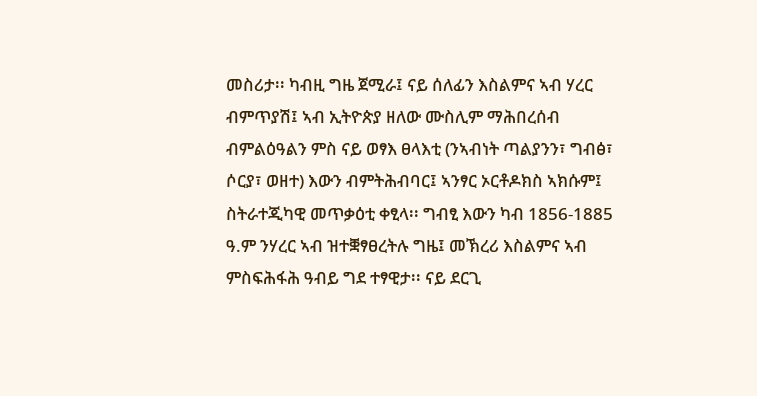መስሪታ፡፡ ካብዚ ግዜ ጀሚራ፤ ናይ ሰለፊን እስልምና ኣብ ሃረር ብምጥያሽ፤ ኣብ ኢትዮጵያ ዘለው ሙስሊም ማሕበረሰብ ብምልዕዓልን ምስ ናይ ወፃእ ፀላእቲ (ንኣብነት ጣልያንን፣ ግብፅ፣ ሶርያ፣ ወዘተ) እውን ብምትሕብባር፤ ኣንፃር ኦርቶዶክስ ኣክሱም፤ ስትራተጂካዊ መጥቃዕቲ ቀፂላ፡፡ ግብፂ እውን ካብ 1856-1885 ዓ.ም ንሃረር ኣብ ዝተቛፃፀረትሉ ግዜ፤ መኽረሪ እስልምና ኣብ ምስፍሕፋሕ ዓብይ ግደ ተፃዊታ፡፡ ናይ ደርጊ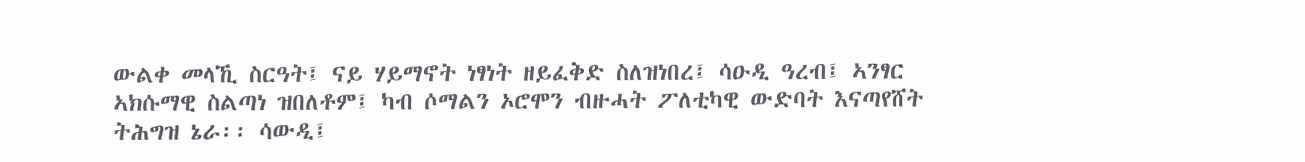ውልቀ መላኺ ስርዓት፤ ናይ ሃይማኖት ነፃነት ዘይፈቅድ ስለዝነበረ፤ ሳዑዲ ዓረብ፤ ኣንፃር ኣክሱማዊ ስልጣነ ዝበለቶም፤ ካብ ሶማልን ኦሮሞን ብዙሓት ፖለቲካዊ ውድባት እናጣየሸት ትሕግዝ ኔራ፡፡ ሳውዲ፤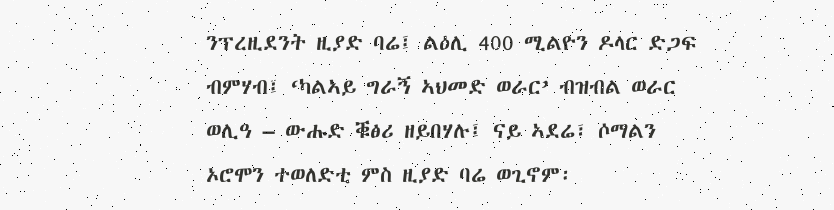ንፕረዚደንት ዚያድ ባሬ፤ ልዕሊ 400 ሚልዮን ዶላር ድጋፍ ብምሃብ፤ ‘ካልኣይ ግራኝ ኣህመድ ወራር’ ብዝብል ወራር ወሊዓ – ውሑድ ቑፅሪ ዘይበሃሉ፤ ናይ ኣደሬ፣ ሶማልን ኦሮሞን ተወለድቲ ምስ ዚያድ ባሬ ወጊኖም፡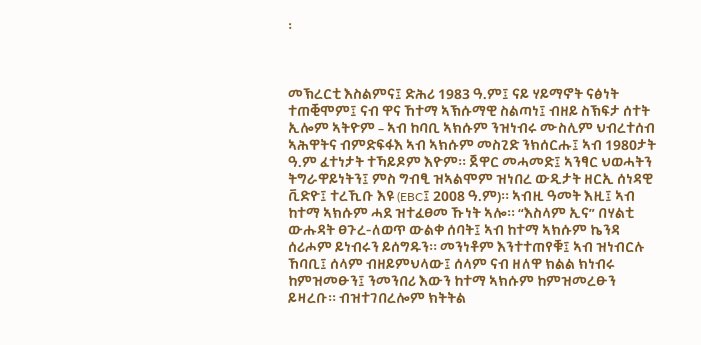፡



መኽረርቲ እስልምና፤ ድሕሪ 1983 ዓ.ም፤ ናይ ሃይማኖት ናፅነት ተጠቒሞም፤ ናብ ዋና ኸተማ ኣኽሱማዊ ስልጣነ፤ ብዘይ ስኽፍታ ሰተት ኢሎም ኣትዮም – ኣብ ከባቢ ኣክሱም ንዝነብሩ ሙስሊም ህብረተሰብ ኣሕዋትና ብምድፍፋእ ኣብ ኣክሱም መስጊድ ንክሰርሑ፤ ኣብ 1980ታት ዓ.ም ፈተነታት ተኻይዶም እዮም፡፡ ጀዋር መሓመድ፤ ኣንፃር ህወሓትን ትግራዋይነትን፤ ምስ ግብፂ ዝኣልሞም ዝነበረ ውዲታት ዘርኢ ሰነዳዊ ቪድዮ፤ ተረኺቡ እዩ (EBC፤ 2008 ዓ.ም)፡፡ ኣብዚ ዓመት እዚ፤ ኣብ ከተማ ኣክሱም ሓደ ዝተፈፀመ ኹነት ኣሎ፡፡ “እስላም ኢና” በሃልቲ ውሑዳት ፀጉረ-ለወጥ ውልቀ ሰባት፤ ኣብ ከተማ ኣክሱም ኬንዳ ሰሪሖም ይነብሩን ይሰግዱን፡፡ መንነቶም እንተተጠየቑ፤ ኣብ ዝነብርሉ ኸባቢ፤ ሰላም ብዘይምህላው፤ ሰላም ናብ ዘለዋ ክልል ክነብሩ ከምዝመፁን፤ ንመንበሪ እውን ከተማ ኣክሱም ከምዝመረፁን ይዛረቡ፡፡ ብዝተገበረሎም ክትትል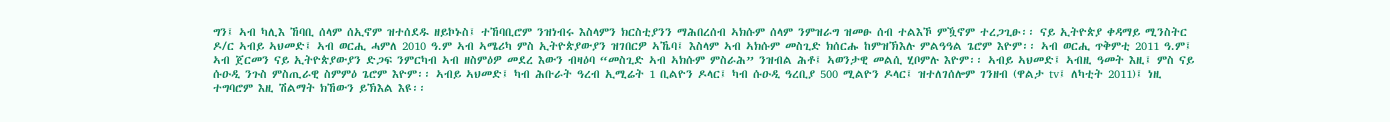ግን፤ ኣብ ካሊእ ኸባቢ ሰላም ሰኢኖም ዝተሰደዱ ዘይኮኑስ፤ ተኸባቢሮም ንዝነብሩ እስላምን ክርስቲያንን ማሕበረሰብ ኣክሱም ሰላም ንምዝራግ ዝመፁ ሰብ ተልእኾ ምዃኖም ተረጋጊፁ፡፡ ናይ ኢትዮጵያ ቀዳማይ ሚንስትር ዶ/ር ኣብይ ኣህመድ፤ ኣብ ወርሒ ሓምለ 2010 ዓ.ም ኣብ ኣሜሪካ ምስ ኢትዮጵያውያን ዝገበርዎ ኣኼባ፤ እስላም ኣብ ኣክሱም መስጊድ ክሰርሑ ከምዝኽእሉ ምልዓዓል ጌሮም እዮም፡፡ ኣብ ወርሒ ጥቅምቲ 2011 ዓ.ም፤ ኣብ ጀርመን ናይ ኢትዮጵያውያን ድጋፍ ንምርካብ ኣብ ዘስምዕዎ መደረ እውን ብዛዕባ “መስጊድ ኣብ ኣክሱም ምስራሕ” ንዝብል ሕቶ፤ ኣወንታዊ መልሲ ሂቦምሉ እዮም፡፡ ኣብይ ኣህመድ፤ ኣብዚ ዓመት እዚ፤ ምስ ናይ ሱዑዲ ንጉስ ምስጢራዊ ስምምዕ ጌሮም እዮም፡፡ ኣብይ ኣህመድ፤ ካብ ሕቡራት ዓረብ ኢሚሬት 1 ቢልዮን ዶላር፤ ካብ ሱዑዲ ዓረቢያ 500 ሚልዮን ዶላር፤ ዝተለገሰሎም ገንዘብ (ዋልታ tv፤ ለካቲት 2011)፤ ነዚ ተግባሮም እዚ ሽልማት ክኸውን ይኽእል እዩ፡፡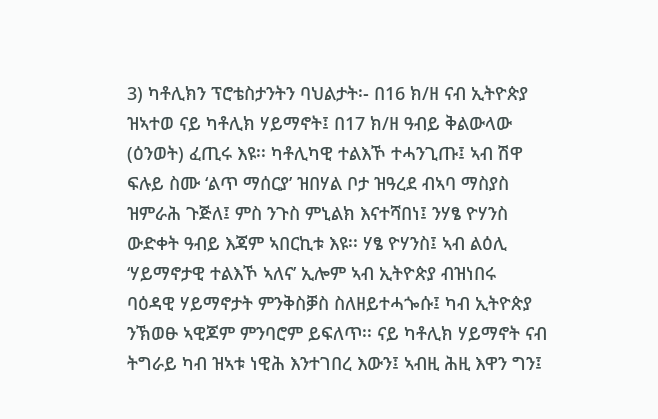3) ካቶሊክን ፕሮቴስታንትን ባህልታት፡- በ16 ክ/ዘ ናብ ኢትዮጵያ ዝኣተወ ናይ ካቶሊክ ሃይማኖት፤ በ17 ክ/ዘ ዓብይ ቅልውላው (ዕንወት) ፈጢሩ እዩ፡፡ ካቶሊካዊ ተልእኾ ተሓንጊጡ፤ ኣብ ሽዋ ፍሉይ ስሙ ‘ልጥ ማሰርያ’ ዝበሃል ቦታ ዝዓረደ ብኣባ ማስያስ ዝምራሕ ጉጅለ፤ ምስ ንጉስ ምኒልክ እናተሻበነ፤ ንሃፄ ዮሃንስ ውድቀት ዓብይ እጃም ኣበርኪቱ እዩ፡፡ ሃፄ ዮሃንስ፤ ኣብ ልዕሊ ‘ሃይማኖታዊ ተልእኾ ኣለና’ ኢሎም ኣብ ኢትዮጵያ ብዝነበሩ ባዕዳዊ ሃይማኖታት ምንቅስቓስ ስለዘይተሓጐሱ፤ ካብ ኢትዮጵያ ንኽወፁ ኣዊጆም ምንባሮም ይፍለጥ፡፡ ናይ ካቶሊክ ሃይማኖት ናብ ትግራይ ካብ ዝኣቱ ነዊሕ እንተገበረ እውን፤ ኣብዚ ሕዚ እዋን ግን፤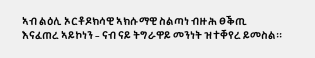ኣብ ልዕሊ ኦርቶዶክሳዊ ኣክሱማዊ ስልጣነ ብዙሕ ፀቕጢ እናፈጠረ ኣይኮነን – ናብ ናይ ትግራዋይ መንነት ዝተቐየረ ይመስል፡፡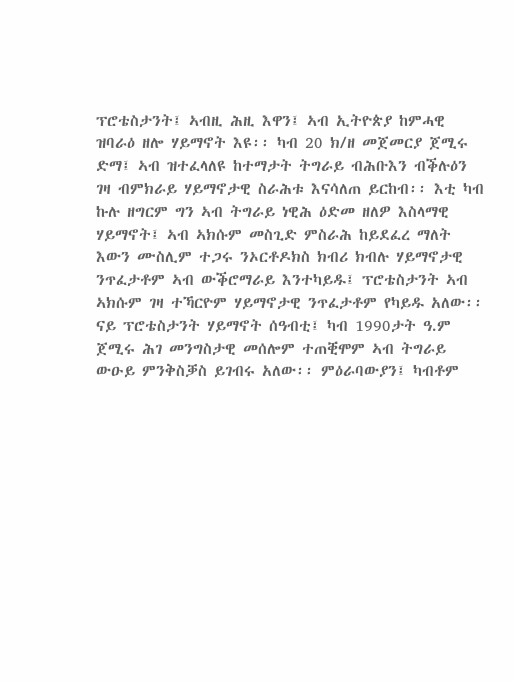ፕሮቴስታንት፤ ኣብዚ ሕዚ እዋን፤ ኣብ ኢትዮጵያ ከምሓዊ ዝባራዕ ዘሎ ሃይማኖት እዩ፡፡ ካብ 20 ክ/ዘ መጀመርያ ጀሚሩ ድማ፤ ኣብ ዝተፈላለዩ ከተማታት ትግራይ ብሕቡእን ብቕሉዕን ገዛ ብምክራይ ሃይማኖታዊ ስራሕቱ እናሳለጠ ይርከብ፡፡ እቲ ካብ ኩሉ ዘግርም ግን ኣብ ትግራይ ነዊሕ ዕድመ ዘለዎ እስላማዊ ሃይማኖት፤ ኣብ ኣክሱም መስጊድ ምስራሕ ከይደፈረ ማለት እውን ሙስሊም ተጋሩ ንኦርቶዶክስ ክብሪ ክብሉ ሃይማኖታዊ ንጥፈታቶም ኣብ ውቕሮማራይ እንተካይዱ፤ ፕሮቴስታንት ኣብ ኣክሱም ገዛ ተኻርዮም ሃይማኖታዊ ንጥፈታቶም የካይዱ አለው፡፡ ናይ ፕሮቴስታንት ሃይማኖት ሰዓብቲ፤ ካብ 1990ታት ዓ.ም ጀሚሩ ሕገ መንግስታዊ መሰሎም ተጠቒሞም ኣብ ትግራይ ውዑይ ምንቅስቓስ ይገብሩ አለው፡፡ ምዕራባውያን፤ ካብቶም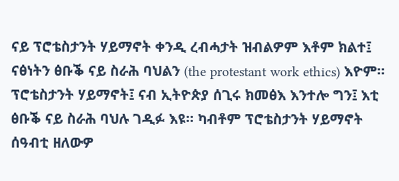ናይ ፕሮቴስታንት ሃይማኖት ቀንዲ ረብሓታት ዝብልዎም እቶም ክልተ፤ ናፅነትን ፅቡቕ ናይ ስራሕ ባህልን (the protestant work ethics) እዮም፡፡ ፕሮቴስታንት ሃይማኖት፤ ናብ ኢትዮጵያ ሰጊሩ ክመፅእ እንተሎ ግን፤ እቲ ፅቡቕ ናይ ስራሕ ባህሉ ገዲፉ እዩ፡፡ ካብቶም ፕሮቴስታንት ሃይማኖት ሰዓብቲ ዘለውዎ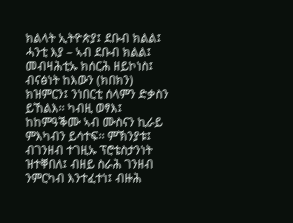ክልላት ኢትዮጵያ፤ ደቡብ ክልል፤ ሓንቲ እያ – ኣብ ደቡብ ክልል፤ መብዛሕቲኡ ክሰርሕ ዘይኮነስ፤ ብናፅነት ከእውን (ክበክን) ክዝምርን፤ ንነበርቲ ሰላምን ድቃስን ይኸልእ፡፡ ካብዚ ወፃእ፤ ከከምዓቕሙ ኣብ ሙስናን ኪራይ ምእካብን ይሳተፍ፡፡ ምኽንያቱ፤ ብገንዘብ ተገዚኡ ፕሮቴስታንነት ዝተቐበለ፤ ብዘይ ስራሕ ገንዘብ ንምርካብ እንተፈተነ፤ ብዙሕ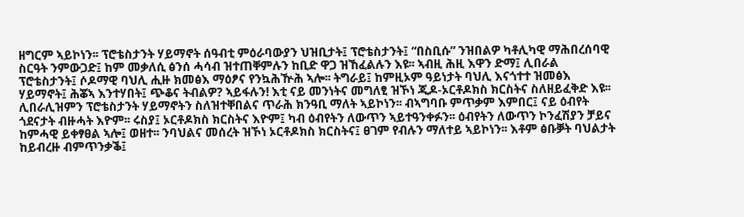ዘግርም ኣይኮነን፡፡ ፕሮቴስታንት ሃይማኖት ሰዓብቲ ምዕራባውያን ህዝቢታት፤ ፕሮቴስታንት፤ “በስቢሱ” ንዝበልዎ ካቶሊካዊ ማሕበረሰባዊ ስርዓት ንምውጋድ፤ ከም መቃለሲ ፅንሰ ሓሳብ ዝተጠቐምሉን ከቢድ ዋጋ ዝኸፈልሉን እዩ፡፡ ኣብዚ ሕዚ እዋን ድማ፤ ሊበራል ፕሮቴስታንት፤ ሶዶማዊ ባህሊ ሒዙ ክመፅእ ማዕፆና የንኳሕዅሕ ኣሎ፡፡ ትግራይ፤ ከምዚኦም ዓይነታት ባህሊ እናጎተተ ዝመፅእ ሃይማኖት፤ ሕቖኣ እንተሃበት፤ ጭቆና ትብልዎ? ኣይፋሉን! እቲ ናይ መንነትና መግለፂ ዝኾነ ጂዶ-ኦርቶዶክስ ክርስትና ስለዘይፈቅድ እዩ፡፡ ሊበራሊዝምን ፕሮቴስታንት ሃይማኖትን ስለዝተቐበልና ጥራሕ ክንዓቢ ማለት ኣይኮነን፡፡ ብኣግባቡ ምጥቃም እምበር፤ ናይ ዕብየት ጎደናታት ብዙሓት እዮም፡፡ ሩስያ፤ ኦርቶዶክስ ክርስትና እዮም፤ ካብ ዕብየትን ለውጥን ኣይተዓንቀፉን፡፡ ዕብየትን ለውጥን ኮንፈሽያን ቻይና ከምሓዊ ይቀፃፀል ኣሎ፤ ወዘተ፡፡ ንባህልና መሰረት ዝኾነ ኦርቶዶክስ ክርስትና፤ ፀገም የብሉን ማለተይ ኣይኮነን፡፡ እቶም ፅቡቓት ባህልታት ከይብረዙ ብምጥንቃቕ፤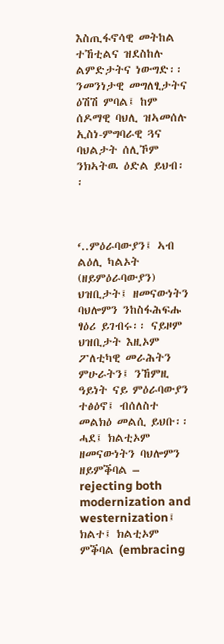እስጢፋኖሳዊ መትከል ተኸቲልና ዝደስከሉ ልምድታትና ነውግድ፡፡ ንመንነታዊ መግለፂታትና ዕሽሽ ምባል፤ ከም ሰዶማዊ ባህሊ ዝኣመሰሉ ኢስነ-ምግባራዊ ጓና ባህልታት ሰሊኾም ንክኣትዉ ዕድል ይህብ፡፡



‘..ምዕራባውያን፤ ኣብ ልዕሊ ካልኦት (ዘይምዕራባውያን) ህዝቢታት፤ ዘመናውነትን ባህሎምን ንከስፋሕፍሑ ፃዕሪ ይገብሩ፡፡ ናይዞም ህዝቢታት እዚኦም ፖለቲካዊ መራሕትን ምሁራትን፤ ንኸምዚ ዓይነት ናይ ምዕራባውያን ተፅዕኖ፤ ብሰለስተ መልክዕ መልሲ ይህቡ፡፡ ሓደ፤ ክልቲኦም ዘመናውነትን ባህሎምን ዘይምቕባል – rejecting both modernization and westernization፤ ክልተ፤ ክልቲኦም ምቕባል (embracing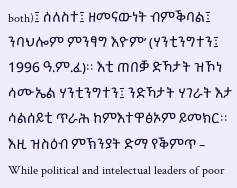both)፤ ሰለስተ፤ ዘመናውነት ብምቕባል፤ ንባህሎም ምንፃግ እዮም’ (ሃንቲንግተን፤ 1996 ዓ.ም.ፈ)፡፡ እቲ ጠበቓ ድኻታት ዝኾነ ሳሙኤል ሃንቲንግተን፤ ንድኻታት ሃገራት እታ ሳልሰይቲ ጥራሕ ከምእተዋፅኦም ይመክር፡፡ እዚ ዝስዕብ ምኽንያት ድማ የቕምጥ – While political and intelectual leaders of poor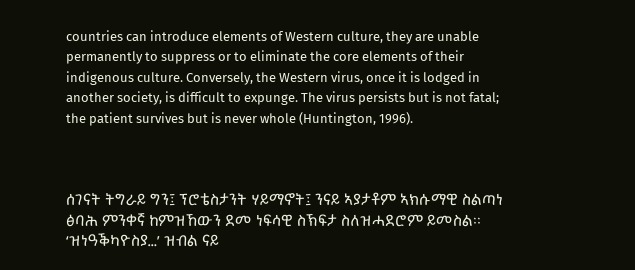countries can introduce elements of Western culture, they are unable permanently to suppress or to eliminate the core elements of their indigenous culture. Conversely, the Western virus, once it is lodged in another society, is difficult to expunge. The virus persists but is not fatal; the patient survives but is never whole (Huntington, 1996).



ሰገናት ትግራይ ግን፤ ፕሮቴስታንት ሃይማኖት፤ ንናይ ኣያታቶም ኣክሱማዊ ስልጣነ ፅባሕ ምንቀኛ ከምዝኸውን ደመ ነፍሳዊ ስኽፍታ ስለዝሓደሮም ይመስል፡፡ ‘ዝነዓቕካዮስያ…’ ዝብል ናይ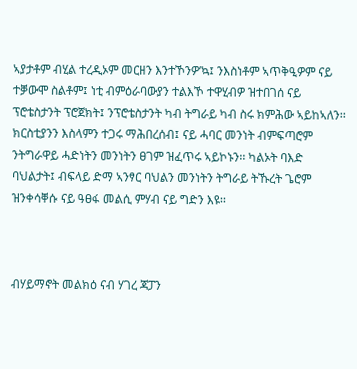ኣያታቶም ብሂል ተረዲኦም መርዘን እንተኾንዎ’ኳ፤ ንእስነቶም ኣጥቅዒዎም ናይ ተቓውሞ ስልቶም፤ ነቲ ብምዕራባውያን ተልእኾ ተዋሂብዎ ዝተበገሰ ናይ ፕሮቴስታንት ፕሮጀክት፤ ንፕሮቴስታንት ካብ ትግራይ ካብ ስሩ ክምሕው ኣይከኣለን፡፡ ክርስቲያንን እስላምን ተጋሩ ማሕበረሰብ፤ ናይ ሓባር መንነት ብምፍጣሮም ንትግራዋይ ሓድነትን መንነትን ፀገም ዝፈጥሩ ኣይኮኑን፡፡ ካልኦት ባእድ ባህልታት፤ ብፍላይ ድማ ኣንፃር ባህልን መንነትን ትግራይ ትኹረት ጌሮም ዝንቀሳቐሱ ናይ ዓፀፋ መልሲ ምሃብ ናይ ግድን እዩ፡፡



ብሃይማኖት መልክዕ ናብ ሃገረ ጃፓን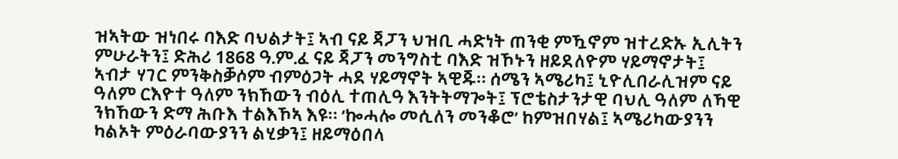ዝኣትው ዝነበሩ ባእድ ባህልታት፤ ኣብ ናይ ጃፓን ህዝቢ ሓድነት ጠንቂ ምዃኖም ዝተረድኡ ኢሊትን ምሁራትን፤ ድሕሪ 1868 ዓ.ም.ፈ ናይ ጃፓን መንግስቲ ባእድ ዝኾኑን ዘይደለዮም ሃይማኖታት፤ ኣብታ ሃገር ምንቅስቓሶም ብምዕጋት ሓደ ሃይማኖት ኣዊጁ፡፡ ሰሜን ኣሜሪካ፤ ኒዮሊበራሊዝም ናይ ዓለም ርእዮተ ዓለም ንክኸውን ብዕሊ ተጠሊዓ እንትትማጐት፤ ፕሮቴስታንታዊ ባህሊ ዓለም ለኻዊ ንክኸውን ድማ ሕቡእ ተልእኾኣ እዩ፡፡ ‘ኰሓሎ መሲለን መንቆሮ’ ከምዝበሃል፤ ኣሜሪካውያንን ካልኦት ምዕራባውያንን ልሂቃን፤ ዘይማዕበላ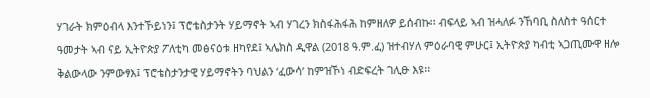ሃገራት ክምዕብላ እንተኾይነን፤ ፕሮቴስታንት ሃይማኖት ኣብ ሃገረን ክስፋሕፋሕ ከምዘለዎ ይሰብኩ፡፡ ብፍላይ ኣብ ዝሓለፉ ንኸባቢ ስለስተ ዓሰርተ ዓመታት ኣብ ናይ ኢትዮጵያ ፖለቲካ መፅናዕቱ ዘካየደ፤ ኣሌክስ ዲዋል (2018 ዓ.ም.ፈ) ዝተብሃለ ምዕራባዊ ምሁር፤ ኢትዮጵያ ካብቲ ኣጋጢሙዋ ዘሎ ቅልውላው ንምውፃእ፤ ፕሮቴስታንታዊ ሃይማኖትን ባህልን ‘ፈውሳ’ ከምዝኾነ ብድፍረት ገሊፁ እዩ፡፡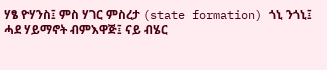ሃፄ ዮሃንስ፤ ምስ ሃገር ምስረታ (state formation) ጎኒ ንጎኒ፤ ሓደ ሃይማኖት ብምእዋጅ፤ ናይ ብሄር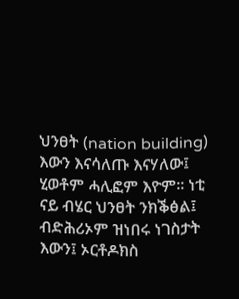ህንፀት (nation building) እውን እናሳለጡ እናሃለው፤ ሂወቶም ሓሊፎም እዮም፡፡ ነቲ ናይ ብሄር ህንፀት ንክቕፅል፤ ብድሕሪኦም ዝነበሩ ነገስታት እውን፤ ኦርቶዶክስ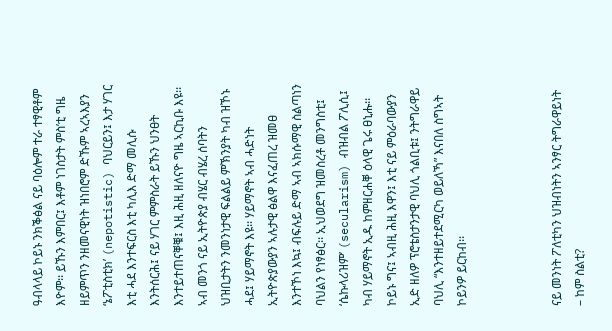ዓብላላይ ኮይኑ ንክቕፅል ናይ ባዕሎም ተራ ተፃዊቶም እዮም፡፡ ይኹን እምበር፤ እቶም ነገስታት ምስ’ቲ ግዜ ዘይምጥን ንዘመናዊነት ዝነበሮም ድኹም ኣረኣእያን ‘ኔፖቲስቲክ’ (nepotistic) ባህርይን፤ እታ ሃገር እቲ ሓደ እንተፍርስ እቲ ካሊእ ድማ መሊሱ እንትሰርሕ፤ ናይ ሃገር ምምስራት ይኹን ህንፀት እንተይተጠናቐቑ፤ እዚ ሕዚ ዘለናዮ ግዜ ኣርኪቡ እዩ፡፡ ኣብ መንጎ ናይ ኢትዮጵያ ብሄር ብሄረ ሰባትን ህዝቢታትን ንመንነታዊ ፍልልይ ምኽንያት ካብ ዝኾኑ ሓደ፤ ሃይማኖት እዩ፡፡ ሃይማኖት ኣብ ሓድነት ኢትዮጵያውያን ኣሉታዊ ፅልዋ እናፈጠረ ዝመፀ እንተኾነ እኳ፤ ብፍሉይ ድማ ኣብ ኣክሱማዊ ስልጣነን ባህልን የነፃፅር፡፡ ኢህወደግ ዝመስረቶ መንግስቲ፤ ‘ሴኩላሪዝም’ (secularism) ብዝብል ፖሊሲ፤ ካብ ሃይማኖት ኢዱ ከምዘርሐቐ ዕላዊ ጌሩ ፀኒሑ፡፡ ኮይኑ ግና፤ ኣብዚ ሕዚ እዋን፤ እቲ ናይ ምዕራባውያን ኢድ ዘለዎ ፕሮቴስታንታዊ ባህሊ ጎልቢቱ፤ ንትግራዋይ ባህሊ “እንተዘይተደሚርካ ወይለኻ” እናበለ ስግኣት ኮይንዎ ይርከብ፡፡



ናይ መንነት ፖለቲካን ህዝብነትን ኣንፃር ትግራዋይነት – ከም ስልቲ?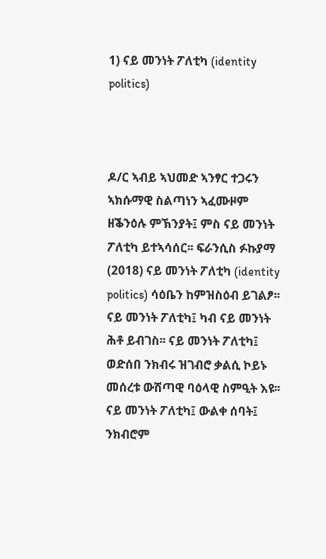1) ናይ መንነት ፖለቲካ (identity politics)



ዶ/ር ኣብይ ኣህመድ ኣንፃር ተጋሩን ኣክሱማዊ ስልጣነን ኣፈሙዞም ዘቕንዕሉ ምኽንያት፤ ምስ ናይ መንነት ፖለቲካ ይተኣሳሰር፡፡ ፍራንሲስ ፉኩያማ (2018) ናይ መንነት ፖለቲካ (identity politics) ሳዕቤን ከምዝስዕብ ይገልፆ፡፡ ናይ መንነት ፖለቲካ፤ ካብ ናይ መንነት ሕቶ ይብገስ፡፡ ናይ መንነት ፖለቲካ፤ ወድሰበ ንክብሩ ዝገብሮ ቃልሲ ኮይኑ መሰረቱ ውሽጣዊ ባዕላዊ ስምዒት እዩ፡፡ ናይ መንነት ፖለቲካ፤ ውልቀ ሰባት፤ ንክብሮም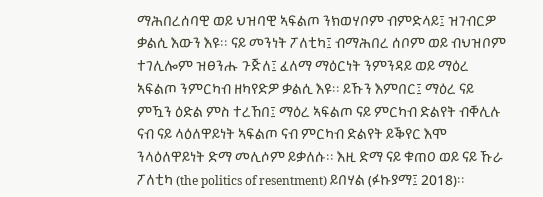ማሕበረሰባዊ ወይ ህዝባዊ ኣፍልጦ ንክወሃቦም ብምድላይ፤ ዝገብርዎ ቃልሲ እውን እዩ፡፡ ናይ መንነት ፖለቲካ፤ ብማሕበረ ሰቦም ወይ ብህዝቦም ተገሊሎም ዝፀንሑ ጉጅለ፤ ፈለማ ማዕርነት ንምንዳይ ወይ ማዕረ ኣፍልጦ ንምርካብ ዘካየድዎ ቃልሲ እዩ፡፡ ይኹን እምበር፤ ማዕረ ናይ ምዃን ዕድል ምስ ተረኸበ፤ ማዕረ ኣፍልጦ ናይ ምርካብ ድልየት ብቐሊሉ ናብ ናይ ላዕለዋይነት ኣፍልጦ ናብ ምርካብ ድልየት ይቕየር እሞ ንላዕለዋይነት ድማ መሊሶም ይቃለሱ፡፡ እዚ ድማ ናይ ቁጠዐ ወይ ናይ ኹራ ፖለቲካ (the politics of resentment) ይበሃል (ፉኩያማ፤ 2018)፡፡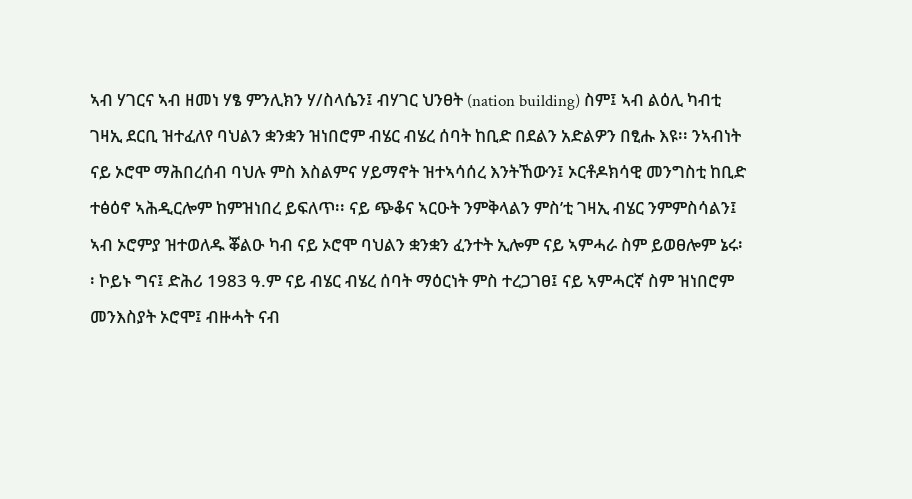ኣብ ሃገርና ኣብ ዘመነ ሃፄ ምንሊክን ሃ/ስላሴን፤ ብሃገር ህንፀት (nation building) ስም፤ ኣብ ልዕሊ ካብቲ ገዛኢ ደርቢ ዝተፈለየ ባህልን ቋንቋን ዝነበሮም ብሄር ብሄረ ሰባት ከቢድ በደልን አድልዎን በፂሑ እዩ፡፡ ንኣብነት ናይ ኦሮሞ ማሕበረሰብ ባህሉ ምስ እስልምና ሃይማኖት ዝተኣሳሰረ እንትኸውን፤ ኦርቶዶክሳዊ መንግስቲ ከቢድ ተፅዕኖ ኣሕዲርሎም ከምዝነበረ ይፍለጥ፡፡ ናይ ጭቆና ኣርዑት ንምቅላልን ምስ’ቲ ገዛኢ ብሄር ንምምስሳልን፤ ኣብ ኦሮምያ ዝተወለዱ ቖልዑ ካብ ናይ ኦሮሞ ባህልን ቋንቋን ፈንተት ኢሎም ናይ ኣምሓራ ስም ይወፀሎም ኔሩ፡፡ ኮይኑ ግና፤ ድሕሪ 1983 ዓ.ም ናይ ብሄር ብሄረ ሰባት ማዕርነት ምስ ተረጋገፀ፤ ናይ ኣምሓርኛ ስም ዝነበሮም መንእስያት ኦሮሞ፤ ብዙሓት ናብ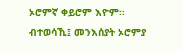ኦሮምኛ ቀይሮም እዮም፡፡ ብተወሳኺ፤ መንእሰያት ኦሮምያ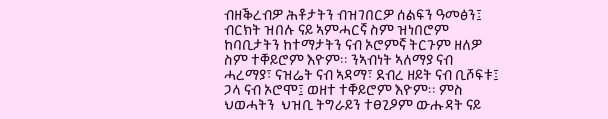ብዘቕረብዎ ሕቶታትን ብዝገበርዎ ሰልፍን ዓመፅን፤ ብርክት ዝበሉ ናይ ኣምሓርኛ ስም ዝነበሮም ከባቢታትን ከተማታትን ናብ ኦሮምኛ ትርጉም ዘለዎ ስም ተቐይሮም እዮም፡፡ ንኣብነት ኣለማያ ናብ ሓረማያ፣ ናዝሬት ናብ ኣዳማ፣ ደብረ ዘይት ናብ ቢሾፍቱ፤ ጋላ ናብ ኦሮሞ፤ ወዘተ ተቐይሮም እዮም፡፡ ምስ ህወሓትን  ህዝቢ ትግራይን ተፀጊዖም ውሑዳት ናይ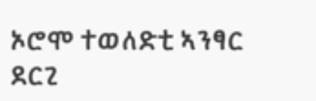ኦሮሞ ተወለድቲ ኣንፃር ደርጊ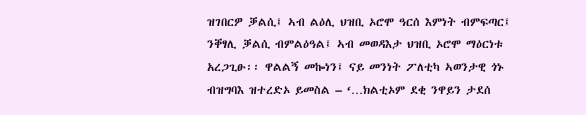ዝገበርዎ ቓልሲ፤ ኣብ ልዕሊ ህዝቢ ኦሮሞ ዓርሰ እምነት ብምፍጣር፤ ንቐፃሊ ቓልሲ ብምልዕዓል፤ ኣብ መወዳእታ ህዝቢ ኦሮሞ ማዕርነቱ አረጋጊፁ፡፡ ዋልልኝ መኰነን፤ ናይ መንነት ፖለቲካ ኣወንታዊ ጎኑ ብዝግባእ ዝተረድኦ ይመስል – ‘…ክልቲኦም ደቂ ንዋይን ታደሰ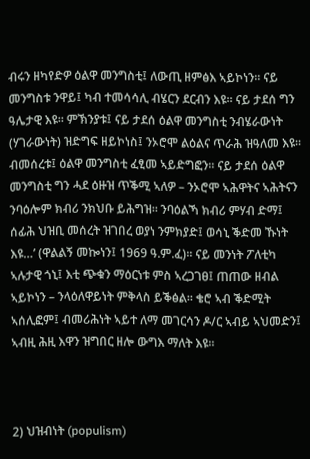ብሩን ዘካየድዎ ዕልዋ መንግስቲ፤ ለውጢ ዘምፅእ ኣይኮነን፡፡ ናይ መንግስቱ ንዋይ፤ ካብ ተመሳሳሊ ብሄርን ደርብን እዩ፡፡ ናይ ታደሰ ግን ዓሌታዊ እዩ፡፡ ምኽንያቱ፤ ናይ ታደሰ ዕልዋ መንግስቲ ንብሄራውነት (ሃገራውነት) ዝድግፍ ዘይኮነስ፤ ንኦሮሞ ልዕልና ጥራሕ ዝዓለመ እዩ፡፡ ብመሰረቱ፤ ዕልዋ መንግስቲ ፈፂመ ኣይድግፎን፡፡ ናይ ታደሰ ዕልዋ መንግስቲ ግን ሓደ ዕዙዝ ጥቕሚ ኣለዎ – ንኦሮሞ ኣሕዋትና ኣሕትናን ንባዕሎም ክብሪ ንክህቡ ይሕግዝ፡፡ ንባዕልኻ ክብሪ ምሃብ ድማ፤ ሰፊሕ ህዝቢ መሰረት ዝገበረ ወያነ ንምክያድ፤ ወሳኒ ቕድመ ኹነት እዩ…’ (ዋልልኝ መኰነን፤ 1969 ዓ.ም.ፈ)፡፡ ናይ መንነት ፖለቲካ ኣሉታዊ ጎኒ፤ እቲ ጭቁን ማዕርነቱ ምስ ኣረጋገፀ፤ ጠጠው ዘብል ኣይኮነን – ንላዕለዋይነት ምቅላስ ይቕፅል፡፡ ቄሮ ኣብ ቕድሚት ኣሰሊፎም፤ ብመሪሕነት ኣይተ ለማ መገርሳን ዶ/ር ኣብይ ኣህመድን፤ ኣብዚ ሕዚ እዋን ዝግበር ዘሎ ውግእ ማለት እዩ፡፡



2) ህዝብነት (populism)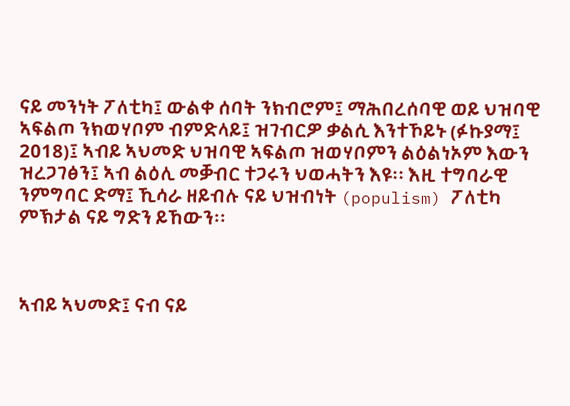ናይ መንነት ፖለቲካ፤ ውልቀ ሰባት ንክብሮም፤ ማሕበረሰባዊ ወይ ህዝባዊ ኣፍልጦ ንክወሃቦም ብምድላይ፤ ዝገብርዎ ቃልሲ እንተኾይኑ (ፉኩያማ፤ 2018)፤ ኣብይ ኣህመድ ህዝባዊ ኣፍልጦ ዝወሃቦምን ልዕልነኦም እውን ዝረጋገፅን፤ ኣብ ልዕሊ መቓብር ተጋሩን ህወሓትን እዩ፡፡ እዚ ተግባራዊ ንምግባር ድማ፤ ኺሳራ ዘይብሉ ናይ ህዝብነት (populism) ፖለቲካ ምኽታል ናይ ግድን ይኸውን፡፡



ኣብይ ኣህመድ፤ ናብ ናይ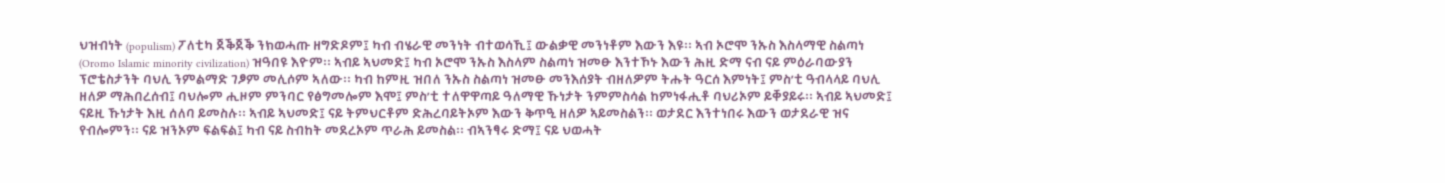ህዝብነት (populism) ፖለቲካ ጀቕጀቕ ንክወሓጡ ዘግድዶም፤ ካብ ብሄራዊ መንነት ብተወሳኺ፤ ውልቃዊ መንነቶም እውን እዩ፡፡ ኣብ ኦሮሞ ንኡስ እስላማዊ ስልጣነ (Oromo Islamic minority civilization) ዝዓበዩ እዮም፡፡ ኣብይ ኣህመድ፤ ካብ ኦሮሞ ንኡስ እስላም ስልጣነ ዝመፁ እንተኾኑ እውን ሕዚ ድማ ናብ ናይ ምዕራባውያን ፕሮቴስታንት ባህሊ ንምልማድ ገፆም መሊሶም ኣለው፡፡ ካብ ከምዚ ዝበለ ንኡስ ስልጣነ ዝመፁ መንእሰያት ብዘለዎም ትሑት ዓርሰ እምነት፤ ምስ’ቲ ዓብላላይ ባህሊ ዘለዎ ማሕበረሰብ፤ ባህሎም ሒዞም ምንባር የፅግመሎም እሞ፤ ምስ’ቲ ተለዋዋጣይ ዓለማዊ ኹነታት ንምምስሳል ከምነፋሒቶ ባህሪኦም ይቐያይሩ፡፡ ኣብይ ኣህመድ፤ ናይዚ ኹነታት እዚ ሰለባ ይመስሉ፡፡ ኣብይ ኣህመድ፤ ናይ ትምህርቶም ድሕረባይትኦም እውን ቅጥዒ ዘለዎ ኣይመስልን፡፡ ወታደር እንተነበሩ እውን ወታደራዊ ዝና የብሎምን፡፡ ናይ ዝንኦም ፍልፍል፤ ካብ ናይ ስብከት መደረኦም ጥራሕ ይመስል፡፡ ብኣንፃሩ ድማ፤ ናይ ህወሓት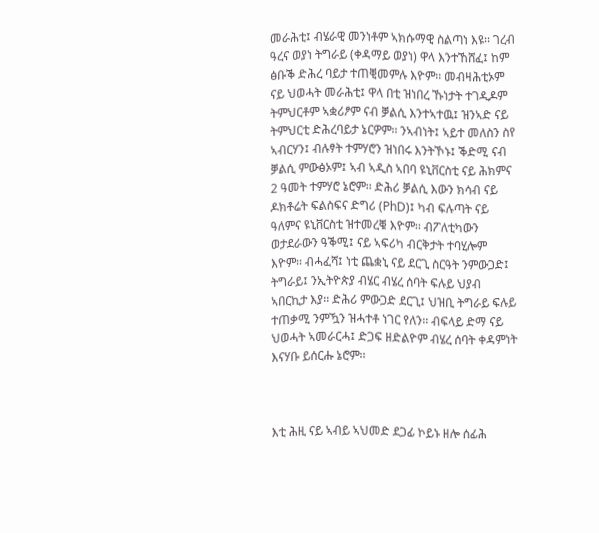መራሕቲ፤ ብሄራዊ መንነቶም ኣክሱማዊ ስልጣነ እዩ፡፡ ገረብ ዓረና ወያነ ትግራይ (ቀዳማይ ወያነ) ዋላ እንተኸሸፈ፤ ከም ፅቡቕ ድሕረ ባይታ ተጠቒመምሉ እዮም፡፡ መብዛሕቲኦም ናይ ህወሓት መራሕቲ፤ ዋላ በቲ ዝነበረ ኹነታት ተገዲዶም ትምህርቶም ኣቋሪፆም ናብ ቓልሲ እንተኣተዉ፤ ዝንኣድ ናይ ትምህርቲ ድሕረባይታ ኔርዎም፡፡ ንኣብነት፤ ኣይተ መለስን ስየ ኣብርሃን፤ ብሉፃት ተምሃሮን ዝነበሩ እንትኾኑ፤ ቕድሚ ናብ ቓልሲ ምውፅኦም፤ ኣብ ኣዲስ ኣበባ ዩኒቨርስቲ ናይ ሕክምና 2 ዓመት ተምሃሮ ኔሮም፡፡ ድሕሪ ቓልሲ እውን ክሳብ ናይ ዶክቶሬት ፍልስፍና ድግሪ (PhD)፤ ካብ ፍሉጣት ናይ ዓለምና ዩኒቨርስቲ ዝተመረቑ እዮም፡፡ ብፖለቲካውን ወታደራውን ዓቕሚ፤ ናይ ኣፍሪካ ብርቅታት ተባሂሎም እዮም፡፡ ብሓፈሻ፤ ነቲ ጨቋኒ ናይ ደርጊ ስርዓት ንምውጋድ፤ ትግራይ፤ ንኢትዮጵያ ብሄር ብሄረ ሰባት ፍሉይ ህያብ ኣበርኪታ እያ፡፡ ድሕሪ ምውጋድ ደርጊ፤ ህዝቢ ትግራይ ፍሉይ ተጠቃሚ ንምዃን ዝሓተቶ ነገር የለን፡፡ ብፍላይ ድማ ናይ ህወሓት ኣመራርሓ፤ ድጋፍ ዘድልዮም ብሄረ ሰባት ቀዳምነት እናሃቡ ይሰርሑ ኔሮም፡፡



እቲ ሕዚ ናይ ኣብይ ኣህመድ ደጋፊ ኮይኑ ዘሎ ሰፊሕ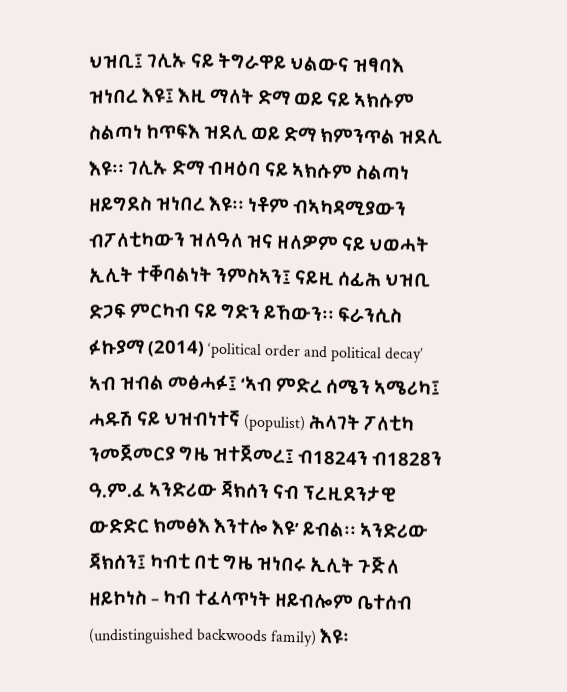ህዝቢ፤ ገሊኡ ናይ ትግራዋይ ህልውና ዝፃባእ ዝነበረ እዩ፤ እዚ ማለት ድማ ወይ ናይ ኣክሱም ስልጣነ ከጥፍእ ዝደሊ ወይ ድማ ክምንጥል ዝደሊ እዩ፡፡ ገሊኡ ድማ ብዛዕባ ናይ ኣክሱም ስልጣነ ዘይግደስ ዝነበረ እዩ፡፡ ነቶም ብኣካዳሚያውን ብፖለቲካውን ዝለዓለ ዝና ዘለዎም ናይ ህወሓት ኢሊት ተቐባልነት ንምስኣን፤ ናይዚ ሰፊሕ ህዝቢ ድጋፍ ምርካብ ናይ ግድን ይኸውን፡፡ ፍራንሲስ ፉኩያማ (2014) ‘political order and political decay’ ኣብ ዝብል መፅሓፉ፤ ‘ኣብ ምድረ ሰሜን ኣሜሪካ፤ ሓዱሽ ናይ ህዝብነተኛ (populist) ሕላገት ፖለቲካ ንመጀመርያ ግዜ ዝተጀመረ፤ ብ1824ን ብ1828ን ዓ.ም.ፈ ኣንድሪው ጃክሰን ናብ ፕረዚደንታዊ ውድድር ክመፅእ እንተሎ እዩ’ ይብል፡፡ ኣንድሪው ጃክሰን፤ ካብቲ በቲ ግዜ ዝነበሩ ኢሊት ጉጅለ ዘይኮነስ – ካብ ተፈላጥነት ዘይብሎም ቤተሰብ (undistinguished backwoods family) እዩ፡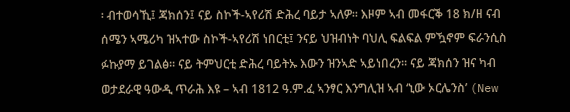፡ ብተወሳኺ፤ ጃክሰን፤ ናይ ስኮች-ኣየሪሽ ድሕረ ባይታ ኣለዎ፡፡ እዞም ኣብ መፋርቕ 18 ክ/ዘ ናብ ሰሜን ኣሜሪካ ዝኣተው ስኮች-ኣየሪሽ ነበርቲ፤ ንናይ ህዝብነት ባህሊ ፍልፍል ምዃኖም ፍራንሲስ ፉኩያማ ይገልፅ፡፡ ናይ ትምህርቲ ድሕረ ባይትኡ እውን ዝንኣድ ኣይነበረን፡፡ ናይ ጃክሰን ዝና ካብ ወታደራዊ ዓውዲ ጥራሕ እዩ – ኣብ 1812 ዓ.ም.ፈ ኣንፃር እንግሊዝ ኣብ ‘ኒው ኦርሌንስ’ (New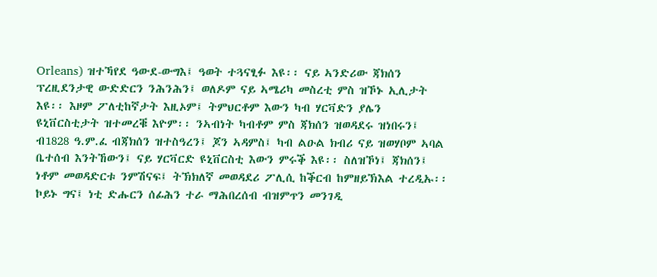Orleans) ዝተኻየደ ዓውደ-ውግእ፤ ዓወት ተጓናፂፉ እዩ፡፡ ናይ ኣንድሪው ጃክሰን ፕረዚደንታዊ ውድድርን ንሕንሕን፤ ወለዶም ናይ ኣሜሪካ መስረቲ ምስ ዝኾኑ ኢሊታት እዩ፡፡ እዞም ፖለቲከኛታት እዚኦም፤ ትምህርቶም እውን ካብ ሃርቫድን ያሌን ዩኒቨርስቲታት ዝተመረቑ እዮም፡፡ ንኣብነት ካብቶም ምስ ጃክሰን ዝወዳደሩ ዝነበሩን፤ ብ1828 ዓ.ም.ፈ ብጃክሰን ዝተስዓረን፤ ጆን ኣዳምስ፤ ካብ ልዑል ክብሪ ናይ ዝወሃቦም ኣባል ቤተሰብ እንትኸውን፤ ናይ ሃርቫርድ ዩኒቨርስቲ እውን ምሩቕ እዩ፡፡ ስለዝኾነ፤ ጃክሰን፤ ነቶም መወዳድርቱ ንምሽናፍ፤ ትኽክለኛ መወዳደሪ ፖሊሲ ከቕርብ ከምዘይኽእል ተረዲኡ፡፡ ኮይኑ ግና፤ ነቲ ድሑርን ሰፊሕን ተራ ማሕበረሰብ ብዝምጥን መንገዲ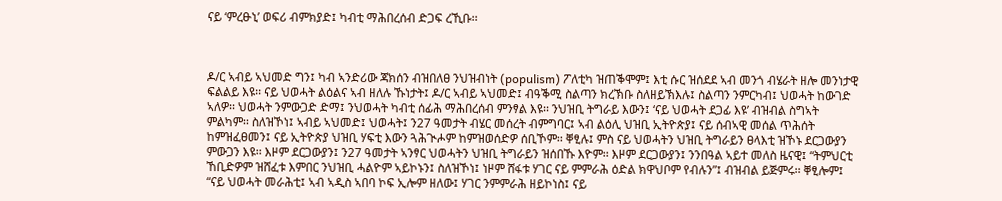ናይ ‘ምረፁኒ’ ወፍሪ ብምክያድ፤ ካብቲ ማሕበረሰብ ድጋፍ ረኺቡ፡፡



ዶ/ር ኣብይ ኣህመድ ግን፤ ካብ ኣንድሪው ጃክሰን ብዝበለፀ ንህዝብነት (populism) ፖለቲካ ዝጠቕሞም፤ እቲ ሱር ዝሰደደ ኣብ መንጎ ብሄራት ዘሎ መንነታዊ ፍልልይ እዩ፡፡ ናይ ህወሓት ልዕልና ኣብ ዘለሉ ኹነታት፤ ዶ/ር ኣብይ ኣህመድ፤ ብዓቕሚ ስልጣን ክረኽቡ ስለዘይኽእሉ፤ ስልጣን ንምርካብ፤ ህወሓት ከውገድ ኣለዎ፡፡ ህወሓት ንምውጋድ ድማ፤ ንህወሓት ካብቲ ሰፊሕ ማሕበረሰብ ምንፃል እዩ፡፡ ንህዝቢ ትግራይ እውን፤ ‘ናይ ህወሓት ደጋፊ እዩ’ ብዝብል ስግኣት ምልካም፡፡ ስለዝኾነ፤ ኣብይ ኣህመድ፤ ህወሓት፤ ን27 ዓመታት ብሄር መሰረት ብምግባር፤ ኣብ ልዕሊ ህዝቢ ኢትዮጵያ፤ ናይ ሰብኣዊ መሰል ጥሕሰት ከምዝፈፀመን፤ ናይ ኢትዮጵያ ህዝቢ ሃፍቲ እውን ጓሕጒሖም ከምዝወሰድዎ ሰቢኾም፡፡ ቐፂሉ፤ ምስ ናይ ህወሓትን ህዝቢ ትግራይን ፀላእቲ ዝኾኑ ደርጋውያን ምውጋን እዩ፡፡ እዞም ደርጋውያን፤ ን27 ዓመታት ኣንፃር ህወሓትን ህዝቢ ትግራይን ዝሰበኹ እዮም፡፡ እዞም ደርጋውያን፤ ንንበዓል ኣይተ መለስ ዜናዊ፤ “ትምህርቲ ኸቢድዎም ዝሸፈቱ እምበር ንህዝቢ ሓልዮም ኣይኮኑን፤ ስለዝኾነ፤ ነዞም ሸፋቱ ሃገር ናይ ምምራሕ ዕድል ክዋህቦም የብሉን”፤ ብዝብል ይጅምሩ፡፡ ቐፂሎም፤ “ናይ ህወሓት መራሕቲ፤ ኣብ ኣዲስ ኣበባ ኮፍ ኢሎም ዘለው፤ ሃገር ንምምራሕ ዘይኮነስ፤ ናይ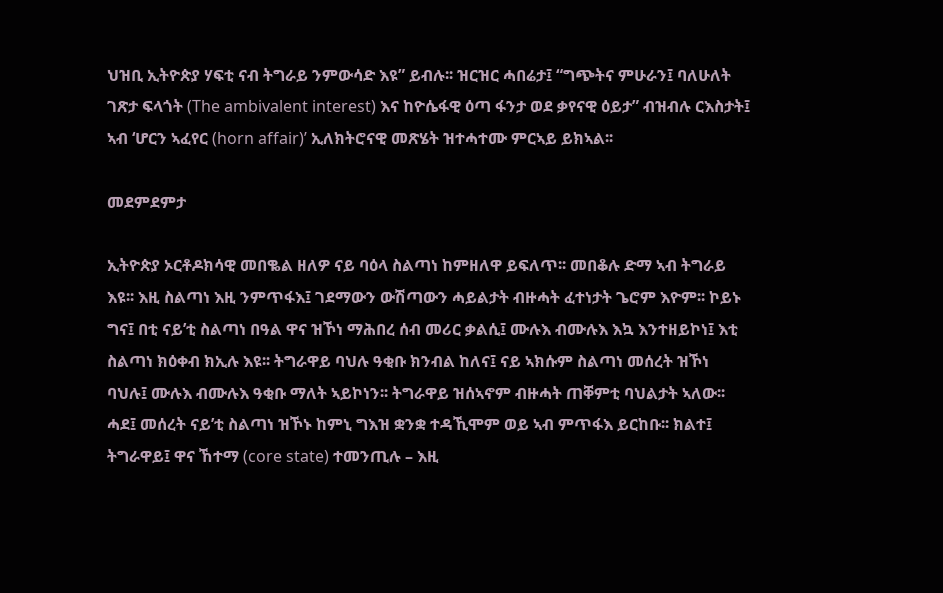ህዝቢ ኢትዮጵያ ሃፍቲ ናብ ትግራይ ንምውሳድ እዩ” ይብሉ፡፡ ዝርዝር ሓበሬታ፤ “ግጭትና ምሁራን፤ ባለሁለት ገጽታ ፍላጎት (The ambivalent interest) እና ከዮሴፋዊ ዕጣ ፋንታ ወደ ቃየናዊ ዕይታ” ብዝብሉ ርእስታት፤ ኣብ ‘ሆርን ኣፈየር (horn affair)’ ኢለክትሮናዊ መጽሄት ዝተሓተሙ ምርኣይ ይክኣል፡፡

መደምደምታ

ኢትዮጵያ ኦርቶዶክሳዊ መበቈል ዘለዎ ናይ ባዕላ ስልጣነ ከምዘለዋ ይፍለጥ፡፡ መበቆሉ ድማ ኣብ ትግራይ እዩ፡፡ እዚ ስልጣነ እዚ ንምጥፋእ፤ ገደማውን ውሽጣውን ሓይልታት ብዙሓት ፈተነታት ጌሮም እዮም፡፡ ኮይኑ ግና፤ በቲ ናይ’ቲ ስልጣነ በዓል ዋና ዝኾነ ማሕበረ ሰብ መሪር ቃልሲ፤ ሙሉእ ብሙሉእ እኳ እንተዘይኮነ፤ እቲ ስልጣነ ክዕቀብ ክኢሉ እዩ፡፡ ትግራዋይ ባህሉ ዓቂቡ ክንብል ከለና፤ ናይ ኣክሱም ስልጣነ መሰረት ዝኾነ ባህሉ፤ ሙሉእ ብሙሉእ ዓቂቡ ማለት ኣይኮነን፡፡ ትግራዋይ ዝሰኣኖም ብዙሓት ጠቐምቲ ባህልታት ኣለው፡፡ ሓደ፤ መሰረት ናይ’ቲ ስልጣነ ዝኾኑ ከምኒ ግእዝ ቋንቋ ተዳኺሞም ወይ ኣብ ምጥፋእ ይርከቡ፡፡ ክልተ፤ ትግራዋይ፤ ዋና ኸተማ (core state) ተመንጢሉ – እዚ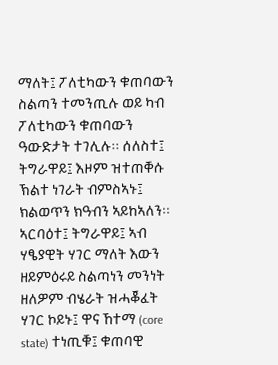ማለት፤ ፖለቲካውን ቁጠባውን ስልጣን ተመንጢሉ ወይ ካብ ፖለቲካውን ቁጠባውን ዓውድታት ተገሊሉ፡፡ ሰለስተ፤ ትግራዋይ፤ እዞም ዝተጠቐሱ ኽልተ ነገራት ብምስኣኑ፤ ክልወጥን ክዓብን ኣይከኣለን፡፡ ኣርባዕተ፤ ትግራዋይ፤ ኣብ ሃፄያዊት ሃገር ማለት እውን ዘይምዕሩይ ስልጣነን መንነት ዘለዎም ብሄራት ዝሓቖፈት ሃገር ኮይኑ፤ ዋና ኸተማ (core state) ተነጢቑ፤ ቁጠባዊ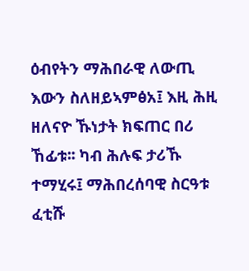ዕብየትን ማሕበራዊ ለውጢ እውን ስለዘይኣምፅአ፤ እዚ ሕዚ ዘለናዮ ኹነታት ክፍጠር በሪ ኸፊቱ፡፡ ካብ ሕሉፍ ታሪኹ ተማሂሩ፤ ማሕበረሰባዊ ስርዓቱ ፈቲሹ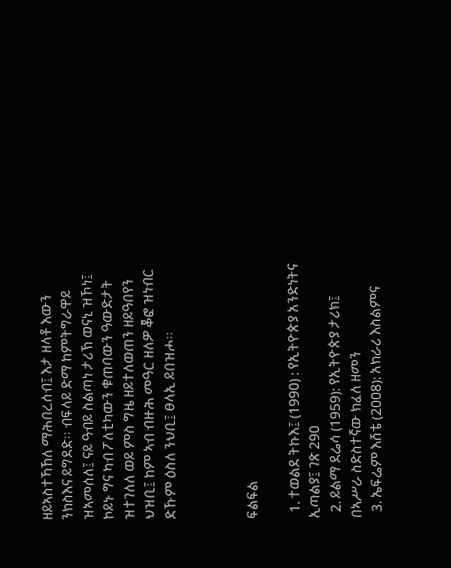ዘይኣስተኻኸለ ማሕበረሰብ፤ እታ ዘላቶ እውን ንክስእና ይግደድ፡፡ ብፍላይ ድማ ከምትግራዋይ ዝኣመሰለ፤ ናይ ዓብይ ስልጣነ ታሪኽ ወናኒ ዝኾነ፤ ኮይኑ ግና ካብ ፖለቲካውን ቁጠባውን ዓውድታት ዝተገለለ ወይ ምስ ግዜ ዘይተለወጠን ዘይዓበየን ህዝቢ፤ ከም ኣብ ብዙሕ መዓር ዘለዎ ቖፎ ዝነብር ድኹም ዕስለ ንህቢ፤ ፀላኢ ይበዝሖ፡፡



ፍልፍል

  1. ተወልደ ትኩእ፤ (1990) : የኢትዮጵያ አንድነትና ኢጣልያ፤ ገጽ 290
  2. ይልማ ደሬሳ (1959): የኢትዮጵያ ታሪክ፤ በኣሥራ ስድስተኛው ክፈለ ዘመን
  3. ኤፍሬም እሸቴ (2008): አክራሪ እስልምና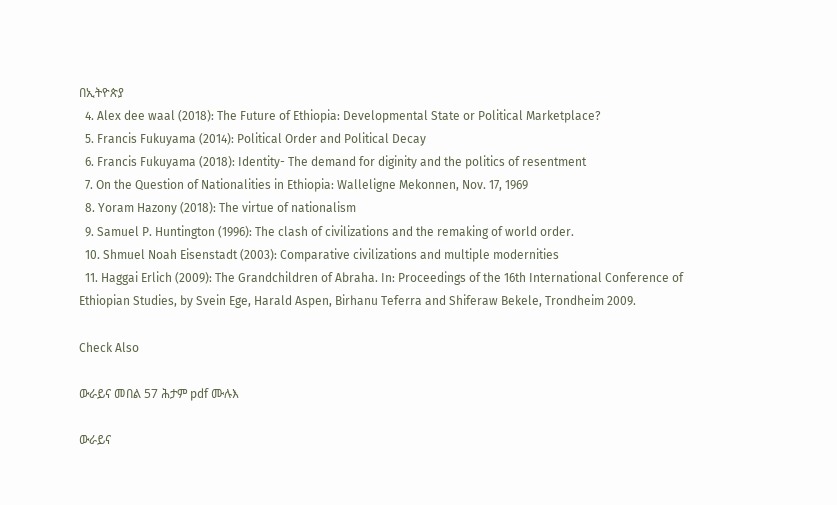በኢትዮጵያ
  4. Alex dee waal (2018): The Future of Ethiopia: Developmental State or Political Marketplace?
  5. Francis Fukuyama (2014): Political Order and Political Decay
  6. Francis Fukuyama (2018): Identity- The demand for diginity and the politics of resentment
  7. On the Question of Nationalities in Ethiopia: Walleligne Mekonnen, Nov. 17, 1969
  8. Yoram Hazony (2018): The virtue of nationalism
  9. Samuel P. Huntington (1996): The clash of civilizations and the remaking of world order.
  10. Shmuel Noah Eisenstadt (2003): Comparative civilizations and multiple modernities
  11. Haggai Erlich (2009): The Grandchildren of Abraha. In: Proceedings of the 16th International Conference of Ethiopian Studies, by Svein Ege, Harald Aspen, Birhanu Teferra and Shiferaw Bekele, Trondheim 2009.

Check Also

ውራይና መበል 57 ሕታም pdf ሙሉእ

ውራይና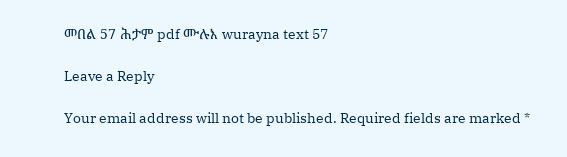መበል 57 ሕታም pdf ሙሉእ wurayna text 57

Leave a Reply

Your email address will not be published. Required fields are marked *